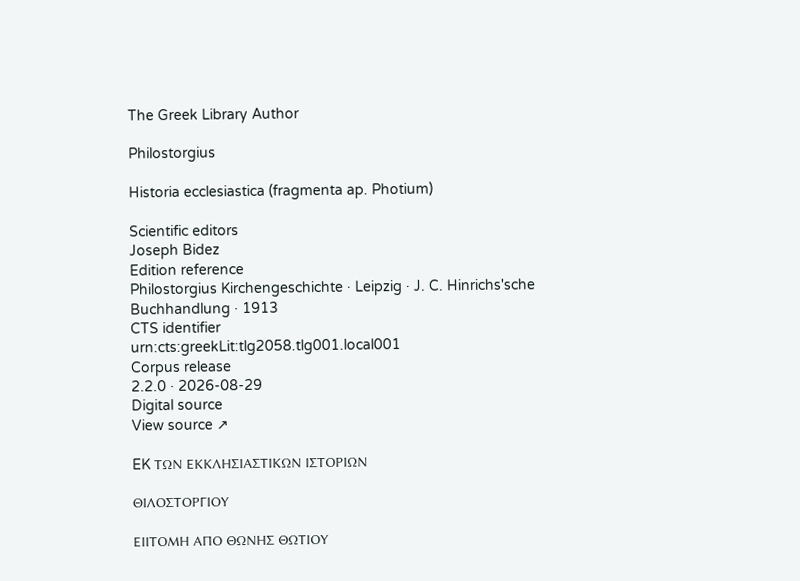The Greek Library Author

Philostorgius

Historia ecclesiastica (fragmenta ap. Photium)

Scientific editors
Joseph Bidez
Edition reference
Philostorgius Kirchengeschichte · Leipzig · J. C. Hinrichs'sche Buchhandlung · 1913
CTS identifier
urn:cts:greekLit:tlg2058.tlg001.local001
Corpus release
2.2.0 · 2026-08-29
Digital source
View source ↗

EK ΤΩΝ ΕΚΚΛΗΣΙΑΣΤΙΚΩΝ ΙΣΤΟΡΙΩΝ

ΘΙΛΟΣΤΟΡΓΙΟΥ

ΕΙΙΤΟΜΗ ΑΠΟ ΘΩΝΗΣ ΘΩΤΙΟΥ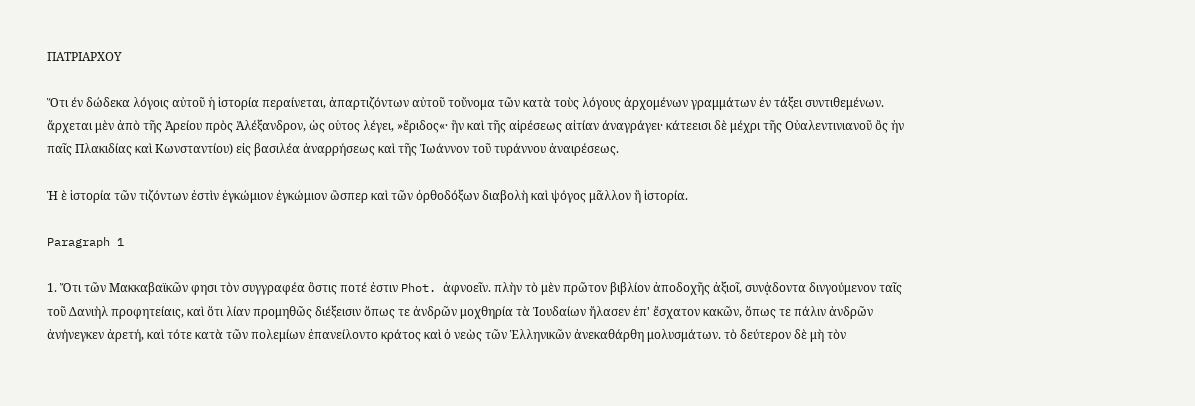ΠΑΤΡΙΑΡΧΟΥ

Ὅτι έν δώδεκα λόγοις αὐτοῦ ἡ ἱστορία περαίνεται, ἀπαρτιζόντων αὐτοῦ τοὔνομα τῶν κατὰ τοὺς λόγους ἀρχομένων γραμμάτων ἐν τάξει συντιθεμένων. ἄρχεται μὲν ἀπὸ τῆς Ἀρείου πρὸς Ἀλέξανδρον, ὡς οὑτος λέγει, »ἔριδος«· ἣν καὶ τῆς αἱρέσεως αἰτίαν άναγράγει· κάτεεισι δὲ μέχρι τῆς Οὐαλεντινιανοῦ ὂς ἠν παῖς Πλακιδίας καὶ Κωνσταντίου) εἰς βασιλέα ἀναρρήσεως καὶ τῆς Ἰωάννον τοῦ τυράννου ἀναιρέσεως.

Ἡ ὲ ἱστορία τῶν τιζόντων ἐστὶν ἐγκώμιον ἐγκώμιον ὢσπερ καὶ τῶν ὀρθοδόξων διαβολὴ καὶ ψόγος μᾶλλον ἢ ἱστορία.

Paragraph 1

1. Ὄτι τῶν Μακκαβαϊκῶν φησι τὸν συγγραφέα ὂστις ποτέ ἐστιν Phot. ἀφνοεῖν. πλὴν τὸ μὲν πρῶτον βιβλίον ἀποδοχῆς ἀξιοῖ, συνᾀδοντα δινγούμενον ταῖς τοῦ Δανιὴλ προφητείαις, καὶ ὅτι λίαν προμηθῶς διέξεισιν ὅπως τε ἀνδρῶν μοχθηρία τὰ Ἰουδαίων ἤλασεν ἐπ' ἔσχατον κακῶν, ὅπως τε πάλιν ἀνδρῶν ἀνήνεγκεν ἀρετή, καὶ τότε κατὰ τῶν πολεμίων ἐπανείλοντο κράτος καὶ ὁ νεὼς τῶν Ἑλληνικῶν ἀνεκαθάρθη μολυσμάτων. τὸ δεύτερον δὲ μὴ τὸν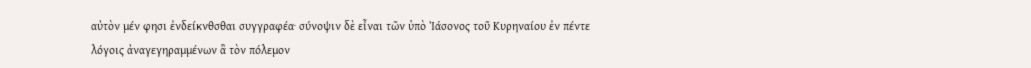αὐτὸν μέν φησι ἐνδείκνθσθαι συγγραφέα· σύνοψιν δὲ εἶναι τῶν ὑπὸ Ἰάσονος τοῦ Κυρηναίου ἐν πέντε λόγοις ἀναγεγηραμμένων ἂ τὸν πόλεμον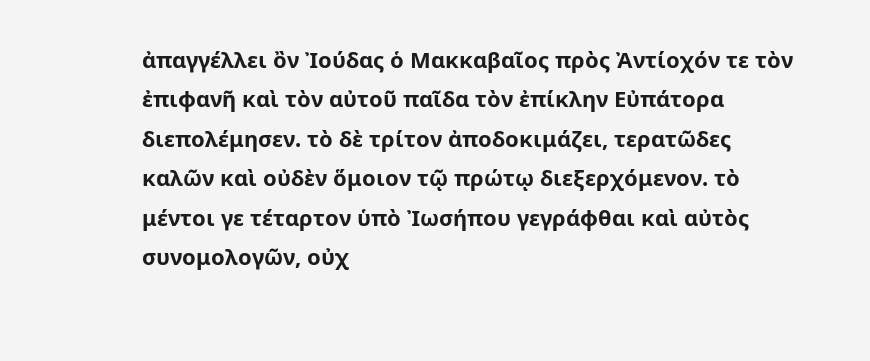ἀπαγγέλλει ὂν Ἰούδας ὁ Μακκαβαῖος πρὸς Ἀντίοχόν τε τὸν ἐπιφανῆ καὶ τὸν αὐτοῦ παῖδα τὸν ἐπίκλην Εὐπάτορα διεπολέμησεν. τὸ δὲ τρίτον ἀποδοκιμάζει, τερατῶδες καλῶν καὶ οὐδὲν ὅμοιον τῷ πρώτῳ διεξερχόμενον. τὸ μέντοι γε τέταρτον ὑπὸ Ἰωσήπου γεγράφθαι καὶ αὐτὸς συνομολογῶν, οὐχ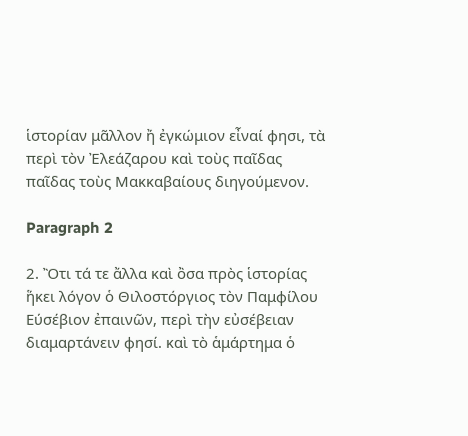ἱστορίαν μᾶλλον ἤ ἐγκώμιον εἶναί φησι, τὰ περὶ τὸν Ἐλεάζαρου καὶ τοὺς παῖδας παῖδας τοὺς Μακκαβαίους διηγούμενον.

Paragraph 2

2. Ὂτι τά τε ἄλλα καὶ ὂσα πρὸς ἱστορίας ἥκει λόγον ὁ Θιλοστόργιος τὸν Παμφίλου Εύσέβιον ἐπαινῶν, περὶ τὴν εὐσέβειαν διαμαρτάνειν φησί. καὶ τὸ ἁμάρτημα ὁ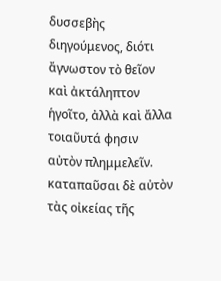δυσσεβὴς διηγούμενος, διότι ἄγνωστον τὸ θεῖον καὶ ἀκτάληπτον ἡγοῖτο, ἀλλὰ καὶ ἄλλα τοιαῦυτά φησιν αὐτὸν πλημμελεῖν. καταπαῦσαι δὲ αὐτὸν τὰς οἰκείας τῆς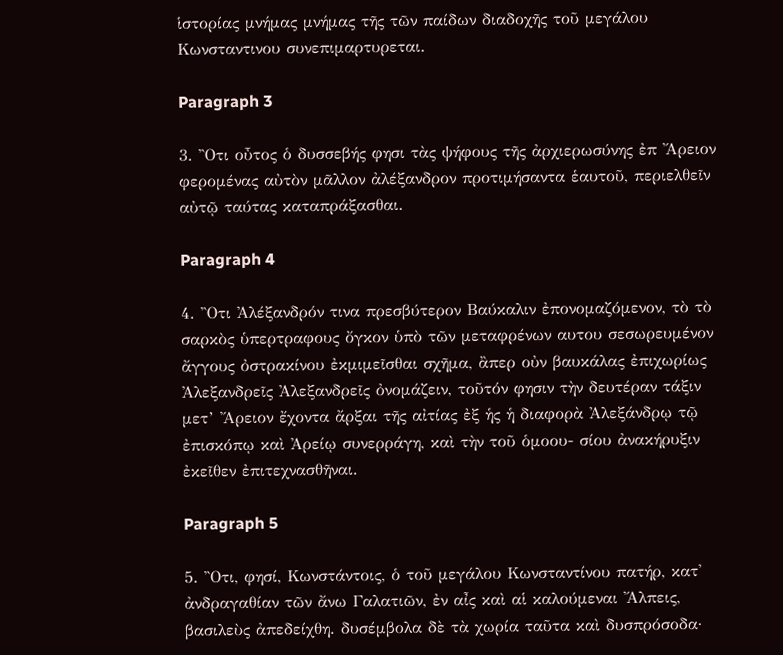ἱστορίας μνήμας μνήμας τῆς τῶν παίδων διαδοχῆς τοῦ μεγάλου Κωνσταντινου συνεπιμαρτυρεται.

Paragraph 3

3. Ὂτι οὖτος ὁ δυσσεβής φησι τὰς ψήφους τῆς ἀρχιερωσύνης ἐπ Ἄρειον φερομένας αὐτὸν μᾶλλον ἀλέξανδρον προτιμήσαντα ἑαυτοῦ, περιελθεῖν αὐτῷ ταύτας καταπράξασθαι.

Paragraph 4

4. Ὂτι Ἀλέξανδρόν τινα πρεσβύτερον Βαύκαλιν ἐπονομαζόμενον, τὸ τὸ σαρκὸς ὑπερτραφους ὄγκον ὑπὸ τῶν μεταφρένων αυτου σεσωρευμένον ἄγγους ὀστρακίνου ἐκμιμεῖσθαι σχῆμα, ἂπερ οὐν βαυκάλας ἐπιχωρίως Ἀλεξανδρεῖς Ἀλεξανδρεῖς ὀνομάζειν, τοῦτόν φησιν τὴν δευτέραν τάξιν μετ’ Ἄρειον ἔχοντα ἄρξαι τῆς αἰτίας ἐξ ἡς ἡ διαφορὰ Ἀλεξάνδρῳ τῷ ἐπισκόπῳ καὶ Ἀρείῳ συνερράγη, καὶ τὴν τοῦ ὁμοου- σίου ἀνακήρυξιν ἐκεῖθεν ἐπιτεχνασθῆναι.

Paragraph 5

5. Ὂτι, φησί, Κωνστάντοις, ὁ τοῦ μεγάλου Κωνσταντίνου πατήρ, κατ' ἀνδραγαθίαν τῶν ἄνω Γαλατιῶν, ἐν αἶς καὶ αἱ καλούμεναι Ἄλπεις, βασιλεὺς ἀπεδείχθη. δυσέμβολα δὲ τὰ χωρία ταῦτα καὶ δυσπρόσοδα·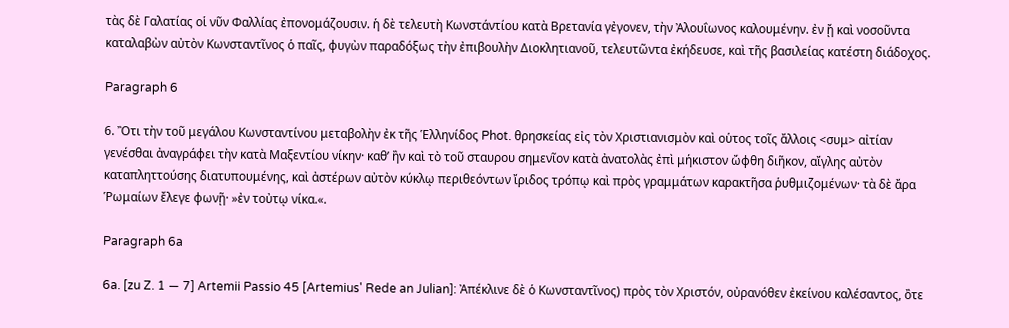τὰς δὲ Γαλατίας οἱ νῦν Φαλλίας ἐπονομάζουσιν. ἡ δὲ τελευτὴ Κωνστάντίου κατὰ Βρετανία γἐγονεν, τὴν Ἀλουΐωνος καλουμένην. ἐν ᾔ καὶ νοσοῦντα καταλαβὼν αὐτὸν Κωνσταντῖνος ὁ παῖς, φυγὼν παραδόξως τὴν ἐπιβουλὴν Διοκλητιανοῦ, τελευτῶντα ἐκήδευσε, καὶ τῆς βασιλείας κατέστη διάδοχος.

Paragraph 6

6. Ὂτι τὴν τοῦ μεγάλου Κωνσταντίνου μεταβολὴν ἐκ τῆς Ἑλληνίδος Phot. θρησκείας εἰς τὸν Χριστιανισμὸν καὶ οὑτος τοῖς ἄλλοις <συμ> αἰτίαν γενέσθαι ἀναγράφει τὴν κατὰ Μαξεντίου νίκην· καθ’ ἢν καὶ τὸ τοῦ σταυρου σημενῖον κατὰ ἀνατολὰς ἐπὶ μήκιστον ὤφθη διῆκον, αἴγλης αὐτὸν καταπληττούσης διατυπουμένης, καὶ ἀστέρων αὐτὸν κύκλῳ περιθεόντων ἴριδος τρόπῳ καὶ πρὸς γραμμάτων καρακτῆσα ῥυθμιζομένων· τὰ δὲ ἄρα Ῥωμαίων ἔλεγε φωνῇ· »ἐν τοὐτῳ νίκα.«.

Paragraph 6a

6a. [zu Z. 1 — 7] Artemii Passio 45 [Artemius' Rede an Julian]: Ἀπέκλινε δὲ ὁ Κωνσταντῖνος) πρὸς τὸν Χριστόν, οὐρανόθεν ἐκείνου καλέσαντος, ὂτε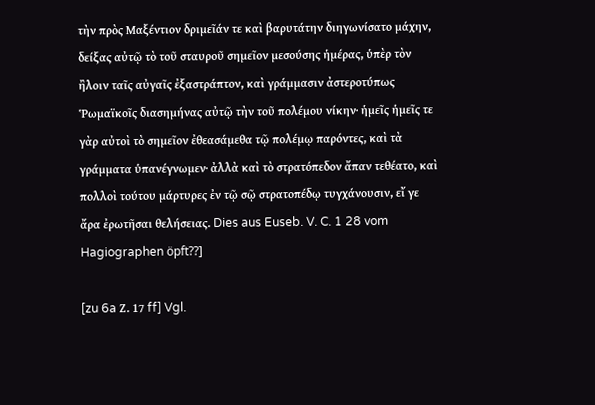τὴν πρὸς Μαξέντιον δριμεῖάν τε καὶ βαρυτάτην διηγωνίσατο μάχην, δείξας αὐτῷ τὸ τοῦ σταυροῦ σημεῖον μεσούσης ἡμέρας, ὑπὲρ τὸν ἢλοιν ταῖς αὐγαῖς ἐξαστράπτον, καὶ γράμμασιν ἀστεροτύπως Ῥωμαϊκοῖς διασημήνας αὐτῷ τὴν τοῦ πολέμου νίκην· ἡμεῖς ἡμεῖς τε γὰρ αὐτοὶ τὸ σημεῖον ἐθεασάμεθα τῷ πολέμῳ παρόντες, καὶ τὰ γράμματα ὑπανέγνωμεν· ἀλλὰ καὶ τὸ στρατόπεδον ἄπαν τεθέατο, καὶ πολλοὶ τούτου μάρτυρες ἐν τῷ σῷ στρατοπέδῳ τυγχάνουσιν, εἴ γε ἄρα ἐρωτῆσαι θελήσειας. Dies aus Euseb. V. C. 1 28 vom Hagiographen öpft??]

[zu 6a Ζ. 17 ff] Vgl.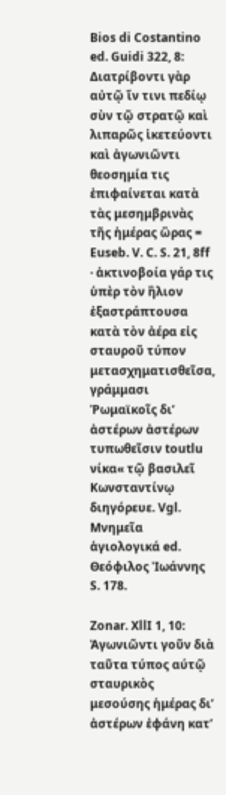Bios di Costantino ed. Guidi 322, 8: Διατρίβοντι γὰρ αὐτῷ ἴν τινι πεδίῳ σὺν τῷ στρατῷ καὶ λιπαρῶς ἱκετεύοντι καὶ ἀγωνιῶντι θεοσημία τις ἐπιφαίνεται κατὰ τὰς μεσημβρινὰς τῆς ἡμέρας ὢρας = Euseb. V. C. S. 21, 8ff · ἀκτινοβοία γάρ τις ὑπὲρ τὸν ἢλιον ἐξαστράπτουσα κατὰ τὸν ἀέρα εἰς σταυροῦ τύπον μετασχηματισθεῖσα, γράμμασι Ῥωμαϊκοῖς δι’ ἀστέρων ἀστέρων τυπωθεῖσιν toutlu νίκα« τῷ βασιλεῖ Κωνσταντίνῳ διηγόρευε. Vgl. Μνημεῖα ἁγιολογικά ed. Θεόφιλος Ἰωάννης S. 178.

Zonar. XllI 1, 10: Ἀγωνιῶντι γοῦν διὰ ταῦτα τύπος αύτῷ σταυρικὸς μεσούσης ἡμέρας δι’ ἀστέρων ἐφάνη κατ’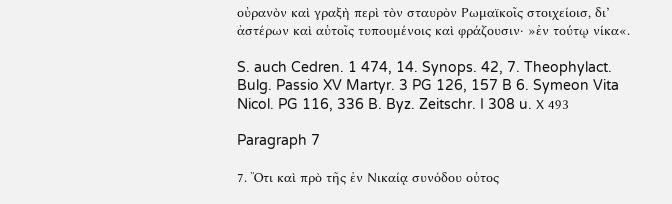οὐρανὸν καὶ γραξὴ περὶ τὸν σταυρὸν Ρωμαϊκοῖς στοιχείοισ, δι’ ἀστέρων καὶ αὐτοῖς τυπουμένοις καὶ φράζουσιν· »ἐν τούτῳ νίκα«.

S. auch Cedren. 1 474, 14. Synops. 42, 7. Theophylact. Bulg. Passio XV Martyr. 3 PG 126, 157 B 6. Symeon Vita Nicol. PG 116, 336 B. Byz. Zeitschr. I 308 u. Χ 493

Paragraph 7

7. Ὄτι καὶ πρὸ τῆς ἐν Νικαίᾳ συνόδου οὐτος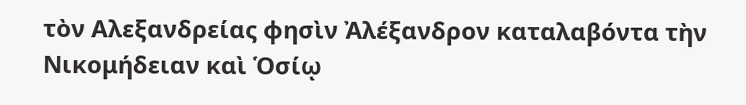τὸν Αλεξανδρείας φησὶν Ἀλέξανδρον καταλαβόντα τὴν Νικομήδειαν καὶ Ὁσίῳ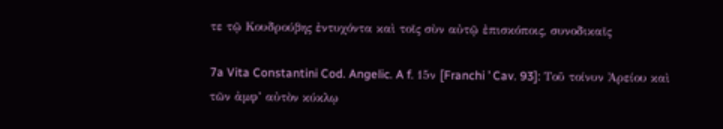τε τῷ Κουδρούβης ἐντυχόντα καὶ τοῖς σὺν αὐτῷ ἐπισκόποις, συνοδικαῖς

7a Vita Constantini Cod. Angelic. A f. 15ν [Franchi ’ Cav. 93]: Τοῦ τοίνυν Ἀρείου καὶ τῶν ἀμφ’ αὐτὸν κύκλῳ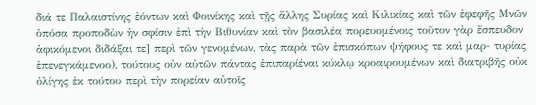διά τε Παλαιστίνης ἐόντων καὶ Φοινίκης καὶ τῇς ἄλλης Συρίας καὶ Κιλικίας καὶ τῶν ἐφεφῆς Μνῶν ὁπόσα προποδὼν ἡν σφίσιν ἐπὶ τὴν Βιθυνίαν καὶ τὸν βασιλέα πορευομένοις τοῦτον γὰρ ἔσπευδον ἀφικόμενοι διδάξαι τε] περὶ τῶν γενομένων, τὰς παρὰ τῶν ἐπισκόπων ψήφους τε καὶ μαρ- τυρίας ἐπενεγκάμενοο), τούτους οὐν αὐτῶν πάντας ἐπιπαρίέναι κύκλῳ κροαιρουμένων καὶ διατριβῆς οὐκ ὀλίγης ἐκ τούτου περὶ τὴν πορείαν αὐτοῖς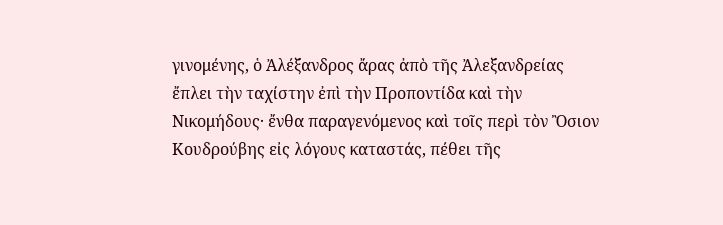γινομένης, ὁ Ἀλέξανδρος ἄρας ἀπὸ τῆς Ἀλεξανδρείας ἔπλει τὴν ταχίστην ἐπὶ τὴν Προποντίδα καὶ τὴν Νικομήδους· ἔνθα παραγενόμενος καὶ τοῖς περὶ τὸν Ὂσιον Κουδρούβης εἰς λόγους καταστάς, πέθει τῆς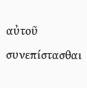αὐτοῦ συνεπίστασθαι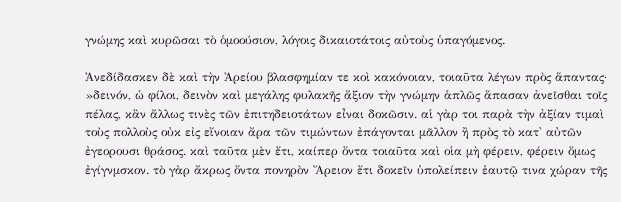γνώμης καὶ κυρῶσαι τὸ ὁμοούσιον, λόγοις δικαιοτάτοις αὐτοὺς ὑπαγόμενος.

Ἀνεδίδασκεν δὲ καὶ τὴν Ἀρείου βλασφημίαν τε κοὶ κακόνοιαν, τοιαῦτα λέγων πρὸς ἅπαντας· »δεινόν, ὡ φίλοι, δεινὸν καὶ μεγάλης φυλακῆς ἄξιον τὴν γνώμην ἁπλῶς ἅπασαν ἀνεῖσθαι τοῖς πέλας, κἂν ἄλλως τινὲς τῶν ἐπιτηδειοτάτων εἶναι δοκῶσιν. αἱ γὰρ τοι παρὰ τὴν ἀξίαν τιμαὶ τοὺς πολλοὺς οὐκ εἰς εἴνοιαν ἄρα τῶν τιμώντων ἐπάγονται μᾶλλον ἢ πρὸς τὸ κατ' αὐτῶν ἐγεορουσι θράσος. καὶ ταῦτα μὲν ἔτι, καίπερ ὄντα τοιαῦτα καὶ οἱα μὴ φέρειν, φέρειν ὅμως ἐγίγνμσκον. τὸ γὰρ ἄκρως ὄντα πονηρὸν Ἄρειον ἔτι δοκεῖν ὑπολείπειν ἑαυτῷ τινα χώραν τῆς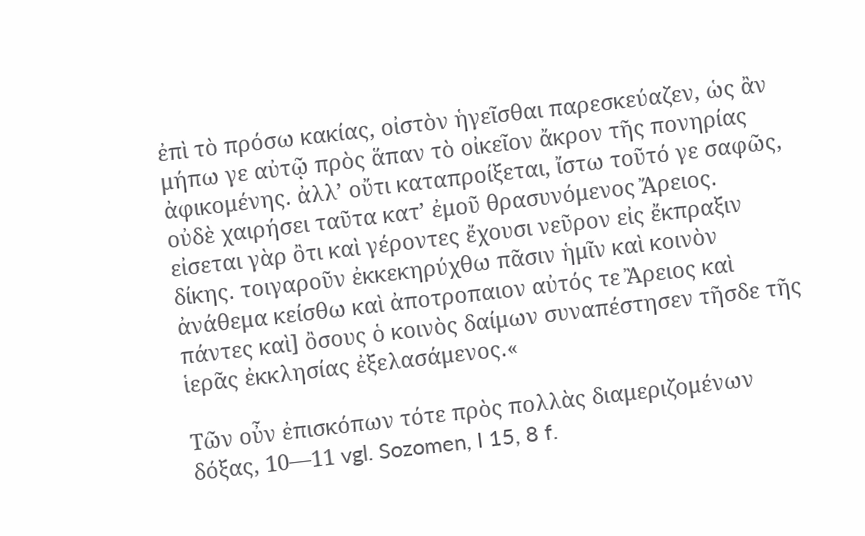ἐπὶ τὸ πρόσω κακίας, οἰστὸν ἡγεῖσθαι παρεσκεύαζεν, ὡς ἂν μήπω γε αὐτῷ πρὸς ἅπαν τὸ οἰκεῖον ἄκρον τῆς πονηρίας ἀφικομένης. ἀλλ’ οὔτι καταπροίξεται, ἴστω τοῦτό γε σαφῶς, οὐδὲ χαιρήσει ταῦτα κατ’ ἐμοῦ θρασυνόμενος Ἄρειος. εἰσεται γὰρ ὂτι καὶ γέροντες ἔχουσι νεῦρον εἰς ἔκπραξιν δίκης. τοιγαροῦν ἐκκεκηρύχθω πᾶσιν ἡμῖν καὶ κοινὸν ἀνάθεμα κείσθω καὶ ἀποτροπαιον αὐτός τε Ἂρειος καὶ πάντες καὶ] ὂσους ὁ κοινὸς δαίμων συναπέστησεν τῆσδε τῆς ἱερᾶς ἐκκλησίας ἐξελασάμενος.«

Τῶν οὖν ἐπισκόπων τότε πρὸς πολλὰς διαμεριζομένων δόξας, 10—11 vgl. Sozomen, I 15, 8 f.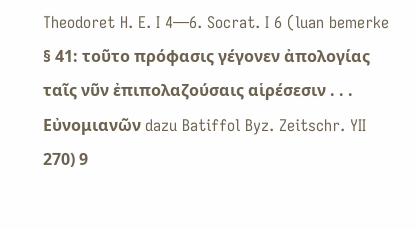Theodoret H. E. I 4—6. Socrat. I 6 (luan bemerke § 41: τοῦτο πρόφασις γέγονεν ἀπολογίας ταῖς νῦν ἐπιπολαζούσαις αἱρέσεσιν . . . Εὐνομιανῶν dazu Batiffol Byz. Zeitschr. YII 270) 9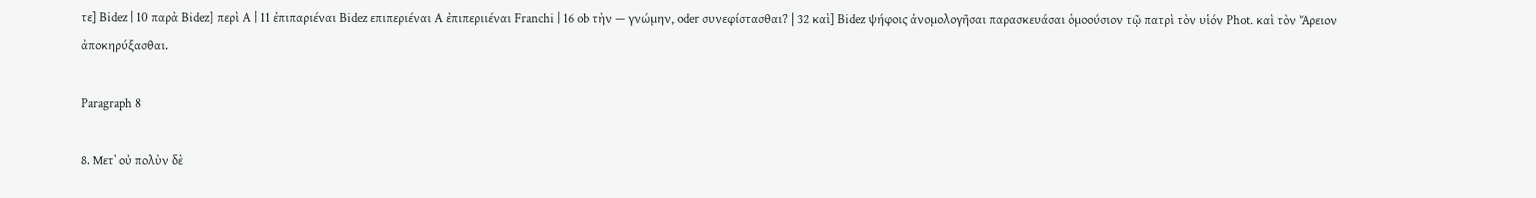τε] Bidez | 10 παρὰ Bidez] περὶ A | 11 ἐπιπαριέναι Bidez επιπεριέναι A ἐπιπεριιέναι Franchi | 16 ob τὴν — γνώμην, oder συνεφίστασθαι? | 32 καὶ] Bidez ψήφοις ἀνομολογῆσαι παρασκευάσαι ὁμοούσιον τῷ πατρὶ τὸν υἱόν Phot. καὶ τὸν Ἄρειον ἀποκηρύξασθαι.

Paragraph 8

8. Μετ᾿ οὐ πολὺν δὲ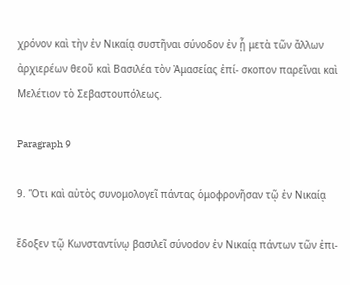χρόνον καὶ τὴν ἐν Νικαίᾳ συστῆναι σύνοδον ἐν ᾗ μετὰ τῶν ἄλλων ἀρχιερέων θεοῦ καὶ Βασιλέα τὸν Ἀμασείας ἐπί- σκοπον παρεῖναι καὶ Μελέτιον τὸ Σεβαστουπόλεως.

Paragraph 9

9. Ὅτι καὶ αὐτὸς συνομολογεῖ πάντας ὁμοφρονῆσαν τῷ ἐν Νικαίᾳ

ἔδοξεν τῷ Κωνσταντίνῳ βασιλεῖ σύνοdον ἐν Νικαίᾳ πάντων τῶν ἐπι-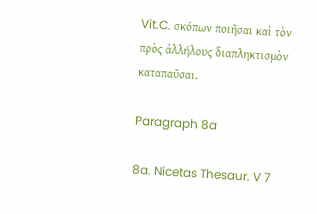Vit.C. σκόπων ποιῆσαι καὶ τὸν πρὸς ἀλλήλους διαπληκτισμὸν καταπαῦσαι.

Paragraph 8a

8a. Nicetas Thesaur. V 7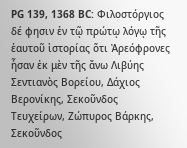PG 139, 1368 BC: Φιλοστόργιος δέ φησιν ἐν τῷ πρώτῳ λόγῳ τῆς ἑαυτοῦ ἱστορίας ὅτι Ἀρεόφρονες ἦσαν ἐκ μὲν τῆς ἄνω Λιβύης Σεντιανὸς Βορείου, Δάχιος Βερονίκης, Σεκοῦνδος Τευχείρων, Ζώπυρος Βάρκης, Σεκοῦνδος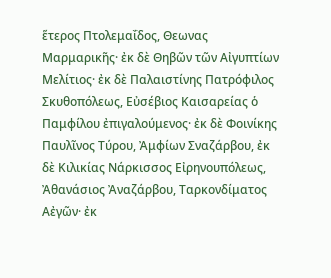ἕτερος Πτολεμαΐδος, Θεωνας Μαρμαρικῆς· ἐκ δὲ Θηβῶν τῶν Αἰγυπτίων Μελίτιος· ἐκ δὲ Παλαιστίνης Πατρόφιλος Σκυθοπόλεως, Εὐσέβιος Καισαρείας ὁ Παμφίλου ἐπιγαλούμενος· ἐκ δὲ Φοινίκης Παυλῖνος Τύρου, Ἀμφίων Σναζάρβου, ἐκ δὲ Κιλικίας Νάρκισσος Εἰρηνουπόλεως, Ἀθανάσιος Ἀναζάρβου, Ταρκονδίματος Αἐγῶν· ἐκ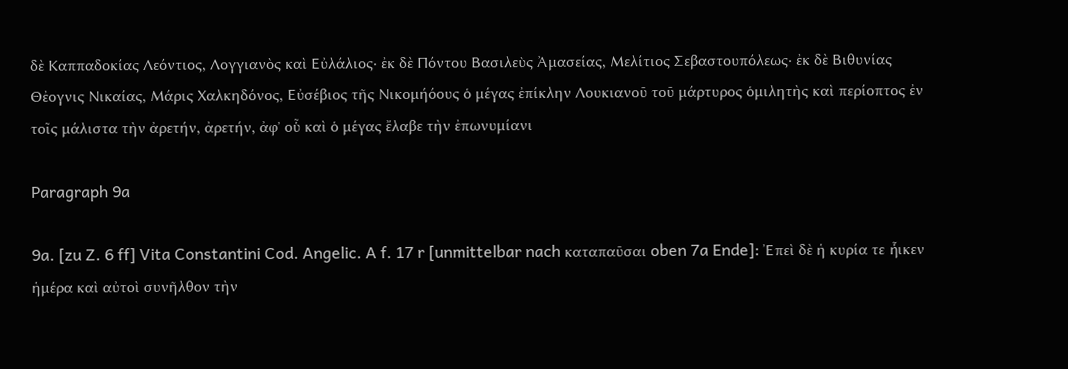δὲ Καππαδοκίας Λεόντιος, Λογγιανὸς καὶ Εὐλάλιος· ἐκ δὲ Πόντου Βασιλεὺς Ἀμασείας, Μελίτιος Σεβαστουπόλεως· ἐκ δὲ Βιθυνίας Θἐογνις Νικαίας, Μάρις Χαλκηδόνος, Εὐσέβιος τῆς Νικομήόους ὁ μέγας ἐπίκλην Λουκιανοῦ τοῦ μάρτυρος ὁμιλητὴς καὶ περίοπτος ἐν τοῖς μάλιστα τὴν ἀρετήν, ἀρετήν, ἀφ᾿ οὗ καὶ ὁ μέγας ἔλαβε τὴν ἐπωνυμίανι

Paragraph 9a

9a. [zu Z. 6 ff] Vita Constantini Cod. Angelic. A f. 17 r [unmittelbar nach καταπαῦσαι oben 7a Ende]: Ἐπεὶ δὲ ἡ κυρία τε ἧικεν ἡμέρα καὶ αὐτοὶ συνῆλθον τὴν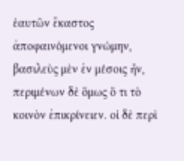ἑαυτῶν ἕκαστος ἀποφαινόμενοι γνώμην, βασιλεὺς μὲν ἐν μέσοις ἦν, περιμένων δὲ ὅμως ὅ τι τὸ κοινὸν ἐπικρίνειεν. οἱ δὲ περὶ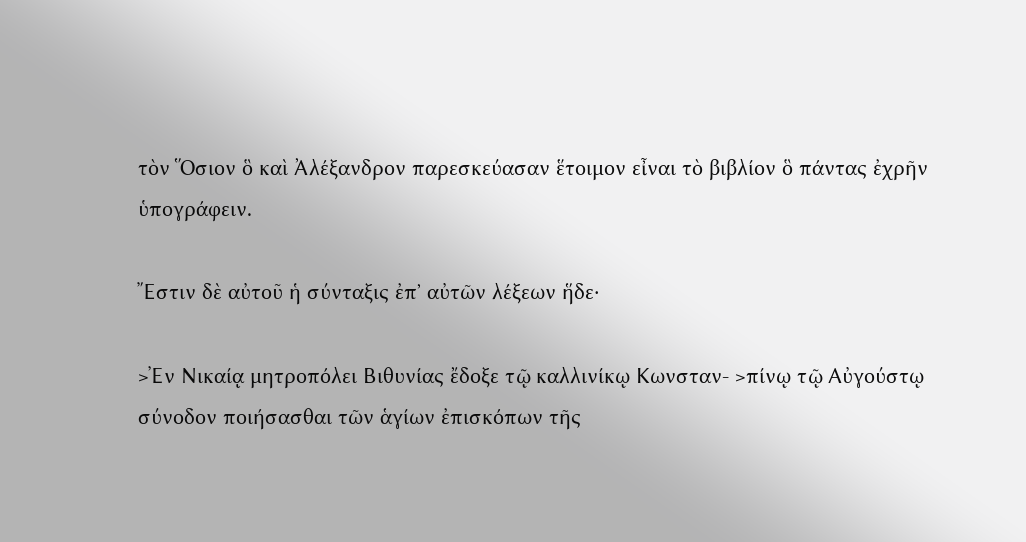τὸν Ὅσιον ὃ καὶ Ἀλέξανδρον παρεσκεύασαν ἕτοιμον εἶναι τὸ βιβλίον ὃ πάντας ἐχρῆν ὑπογράφειν.

Ἔστιν δὲ αὐτοῦ ἡ σύνταξις ἐπ᾿ αὐτῶν λέξεων ἥδε·

>Ἐν Νικαίᾳ μητροπόλει Βιθυνίας ἔδοξε τῷ καλλινίκῳ Κωνσταν- >πίνῳ τῷ Αὐγούστῳ σύνοδον ποιήσασθαι τῶν ἁγίων ἐπισκόπων τῆς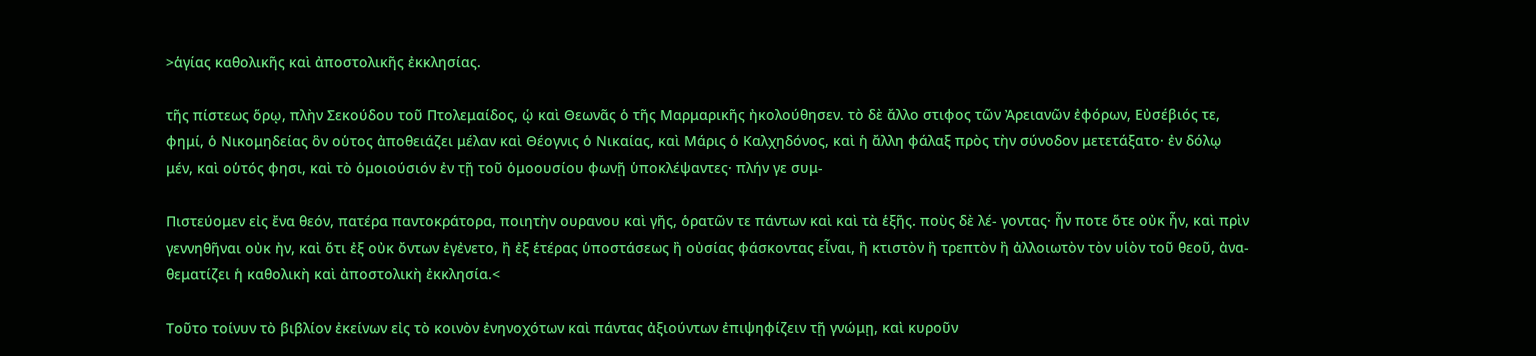>ἁγίας καθολικῆς καὶ ἀποστολικῆς ἐκκλησίας.

τῆς πίστεως ὅρῳ, πλὴν Σεκούδου τοῦ Πτολεμαίδος, ᾡ καὶ Θεωνᾶς ὁ τῆς Μαρμαρικῆς ἠκολούθησεν. τὸ δὲ ἄλλο στιφος τῶν Ἀρειανῶν ἐφόρων, Εὐσέβιός τε, φημί, ὁ Νικομηδείας ὃν οὑτος ἀποθειάζει μέλαν καὶ Θέογνις ὁ Νικαίας, καὶ Μάρις ὁ Καλχηδόνος, καὶ ἡ ἄλλη φάλαξ πρὸς τὴν σύνοδον μετετάξατο· ἐν δόλῳ μέν, καὶ οὑτός φησι, καὶ τὸ ὁμοιούσιόν ἐν τῇ τοῦ ὁμοουσίου φωνῇ ὑποκλέψαντες· πλήν γε συμ-

Πιστεύομεν εἰς ἔνα θεόν, πατέρα παντοκράτορα, ποιητὴν ουρανου καὶ γῆς, ὁρατῶν τε πάντων καὶ καὶ τὰ ἑξῆς. ποὺς δὲ λέ- γοντας· ἦν ποτε ὅτε οὐκ ἦν, καὶ πρὶν γεννηθῆναι οὐκ ἠν, καὶ ὅτι ἐξ οὐκ ὄντων ἐγἐνετο, ἢ ἐξ ἑτέρας ὑποστάσεως ἢ οὐσίας φάσκοντας εἶναι, ἢ κτιστὸν ἢ τρεπτὸν ἢ ἀλλοιωτὸν τὸν υἱὸν τοῦ θεοῦ, ἀνα- θεματίζει ἡ καθολικὴ καὶ ἀποστολικὴ ἐκκλησία.<

Τοῦτο τοίνυν τὸ βιβλίον ἐκείνων εἰς τὸ κοινὸν ἐνηνοχότων καὶ πάντας ἀξιούντων ἐπιψηφίζειν τῇ γνώμῃ, καὶ κυροῦν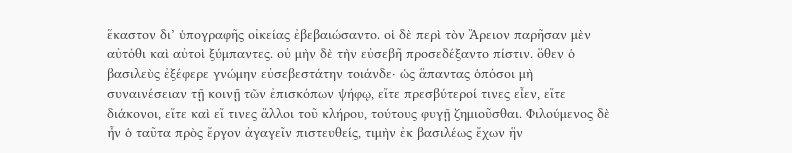ἕκαστον δι’ ὑπογραφῆς οἰκείας ἐβεβαιώσαντο. οἱ δὲ περὶ τὸν Ἄρειον παρῆσαν μὲν αὐτόθι καὶ αὐτοὶ ξύμπαντες. οὐ μὴν δὲ τὴν εὐσεβῆ προσεδέξαντο πίστιν. ὅθεν ὁ βασιλεὺς ἐξέφερε γνώμην εὐσεβεστάτην τοιάνδε· ὡς ἅπαντας ὁπόσοι μὴ συναινέσειαν τῇ κοινῇ τῶν ἐπισκόπων ψήφῳ, εἴτε πρεσβύτεροί τινες εἶεν, εἴτε διάκονοι, εἴτε καὶ εἴ τινες ἄλλοι τοῦ κλήρου, τούτους φυγῇ ζημιοῦσθαι. Φιλούμενος δὲ ἦν ὁ ταῦτα πρὸς ἔργον ἀγαγεῖν πιστευθείς, τιμὴν ἐκ βασιλέως ἔχων ἣν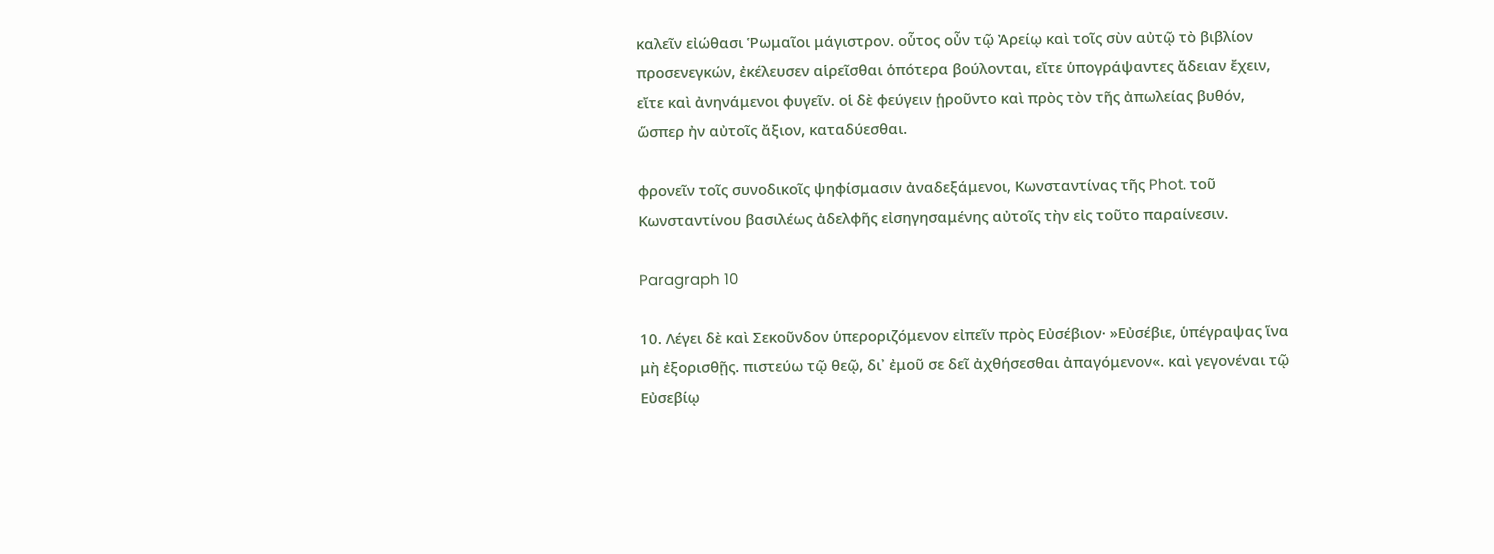καλεῖν εἰώθασι Ῥωμαῖοι μάγιστρον. οὗτος οὖν τῷ Ἀρείῳ καὶ τοῖς σὺν αὐτῷ τὸ βιβλίον προσενεγκών, ἐκέλευσεν αἱρεῖσθαι ὁπότερα βούλονται, εἴτε ὑπογράψαντες ἄδειαν ἔχειν, εἴτε καὶ ἀνηνάμενοι φυγεῖν. οἱ δὲ φεύγειν ᾑροῦντο καὶ πρὸς τὸν τῆς ἀπωλείας βυθόν, ὥσπερ ἠν αὐτοῖς ἄξιον, καταδύεσθαι.

φρονεῖν τοῖς συνοδικοῖς ψηφίσμασιν ἀναδεξάμενοι, Κωνσταντίνας τῆς Phot. τοῦ Κωνσταντίνου βασιλέως ἀδελφῆς εἰσηγησαμένης αὐτοῖς τὴν εἰς τοῦτο παραίνεσιν.

Paragraph 10

10. Λέγει δὲ καὶ Σεκοῦνδον ὑπεροριζόμενον εἰπεῖν πρὸς Εὐσέβιον· »Εὐσέβιε, ὑπέγραψας ἵνα μὴ ἐξορισθῇς. πιστεύω τῷ θεῷ, δι᾿ ἐμοῦ σε δεῖ ἀχθήσεσθαι ἀπαγόμενον«. καὶ γεγονέναι τῷ Εὐσεβίῳ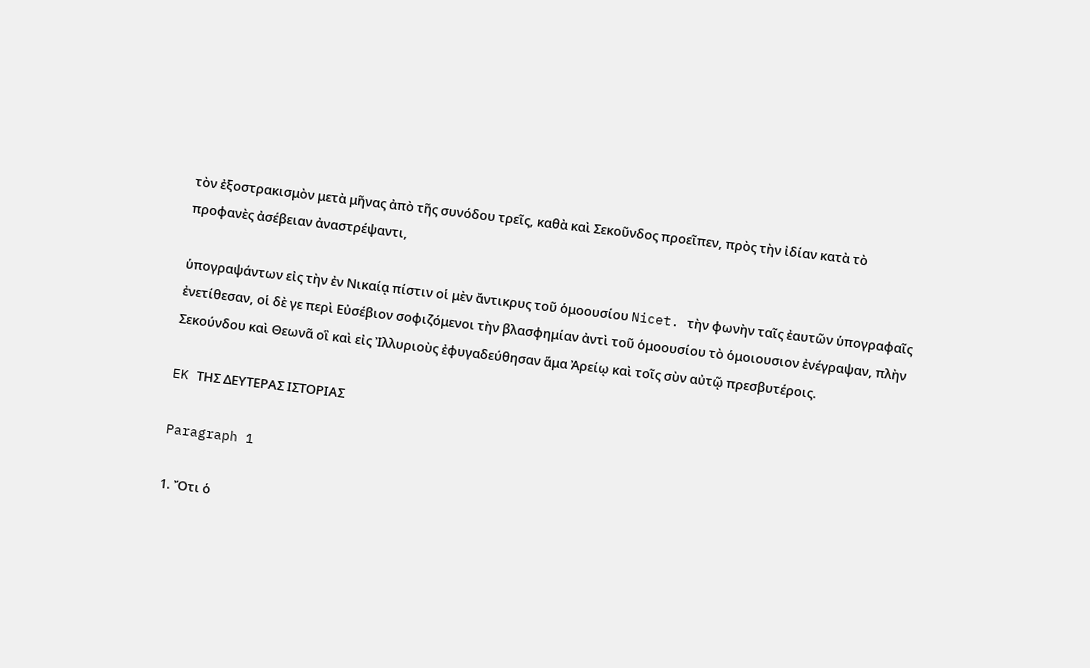τὸν ἐξοστρακισμὸν μετὰ μῆνας ἀπὸ τῆς συνόδου τρεῖς, καθὰ καὶ Σεκοῦνδος προεῖπεν, πρὸς τὴν ἰδίαν κατὰ τὸ προφανὲς ἀσέβειαν ἀναστρέψαντι,

ὑπογραψάντων εἰς τὴν ἐν Νικαίᾳ πίστιν οἱ μὲν ἄντικρυς τοῦ ὁμοουσίου Nicet. τὴν φωνὴν ταῖς ἐαυτῶν ὑπογραφαῖς ἐνετίθεσαν, οἱ δὲ γε περὶ Εὐσέβιον σοφιζόμενοι τὴν βλασφημίαν ἀντὶ τοῦ ὁμοουσίου τὸ ὁμοιουσιον ἐνέγραψαν, πλὴν Σεκούνδου καὶ Θεωνᾶ οἳ καὶ εἰς Ἰλλυριοὺς ἐφυγαδεύθησαν ἅμα Ἀρείῳ καὶ τοῖς σὺν αὐτῷ πρεσβυτέροις.

EK ΤΗΣ ΔΕΥΤΕΡΑΣ ΙΣΤΟΡΙΑΣ

Paragraph 1

1. Ὄτι ὁ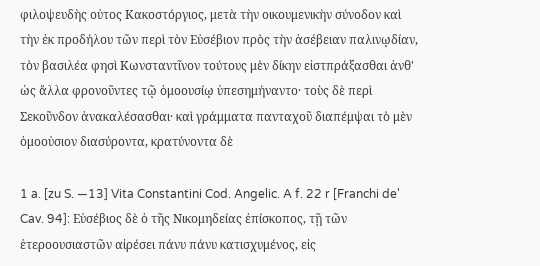φιλοψευδὴς οὐτος Κακοστόργιος, μετὰ τὴν οικουμενικὴν σύνοδον καὶ τὴν ἐκ προδήλου τῶν περὶ τὸν Εὐσέβιον πρὸς τὴν ἀσέβειαν παλινῳδίαν, τὸν βασιλέα φησὶ Κωνσταντῖνον τούτους μὲν δίκην εἰστπράξασθαι ἀνθ' ὡς ἄλλα φρονοῦντες τῷ ὁμοουσίῳ ὑπεσημήναντο· τοὺς δὲ περὶ Σεκοῦνδον ἀνακαλέσασθαι· καὶ γράμματα πανταχοῦ διαπέμψαι τὸ μὲν ὁμοοὐσιον διασύροντα, κρατύνοντα δὲ

1 a. [zu S. —13] Vita Constantini Cod. Angelic. A f. 22 r [Franchi de' Cav. 94]: Εὐσέβιος δὲ ὁ τῆς Νικομηδείας ἐπίσκοπος, τῇ τῶν ἑτεροουσιαστῶν αἰρέσει πάνυ πάνυ κατισχυμένος, εἰς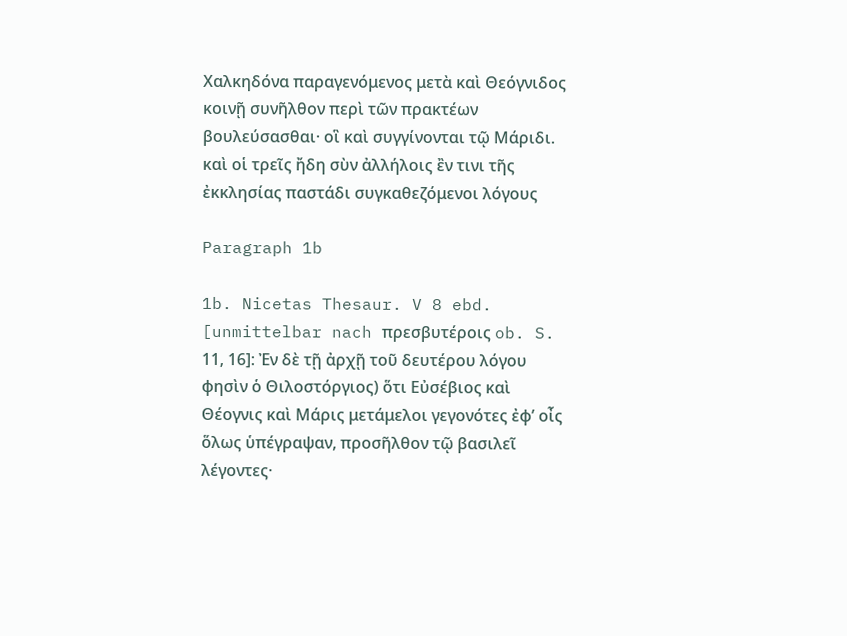Χαλκηδόνα παραγενόμενος μετὰ καὶ Θεόγνιδος κοινῇ συνῆλθον περὶ τῶν πρακτέων βουλεύσασθαι· οἳ καὶ συγγίνονται τῷ Μάριδι. καὶ οἱ τρεῖς ἤδη σὺν ἀλλήλοις ἒν τινι τῆς ἐκκλησίας παστάδι συγκαθεζόμενοι λόγους

Paragraph 1b

1b. Nicetas Thesaur. V 8 ebd. [unmittelbar nach πρεσβυτέροις ob. S. 11, 16]: Ἐν δὲ τῇ ἀρχῇ τοῦ δευτέρου λόγου φησὶν ὁ Θιλοστόργιος) ὅτι Εὐσέβιος καὶ Θέογνις καὶ Μάρις μετάμελοι γεγονότες ἐφ’ οἶς ὅλως ὑπέγραψαν, προσῆλθον τῷ βασιλεῖ λέγοντες·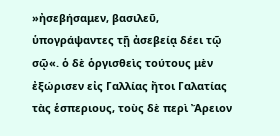»ἠσεβήσαμεν, βασιλεῦ, ὑπογράψαντες τῇ ἀσεβείᾳ δέει τῷ σῷ«. ὁ δὲ ὁργισθεὶς τούτους μὲν ἐξώρισεν εἰς Γαλλίας ἤτοι Γαλατίας τὰς ἑσπεριους, τοὺς δὲ περὶ Ἄρειον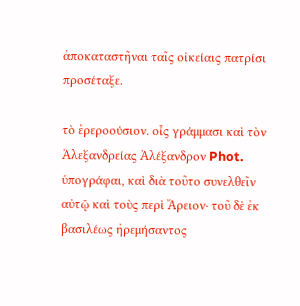ἀποκαταστῆναι ταῖς οἰκείαις πατρίσι προσέταξε.

τὸ ἑρεροούσιον. οἶς γράμμασι καὶ τὸν Ἀλεξανδρείας Ἀλέξανδρον Phot. ὑπογράφαι, καὶ διὰ τοῦτο συνελθεῖν αὐτῷ καὶ τοὺς περὶ Ἄρειον· τοῦ δὲ ἐκ βασιλέως ἠρεμήσαντος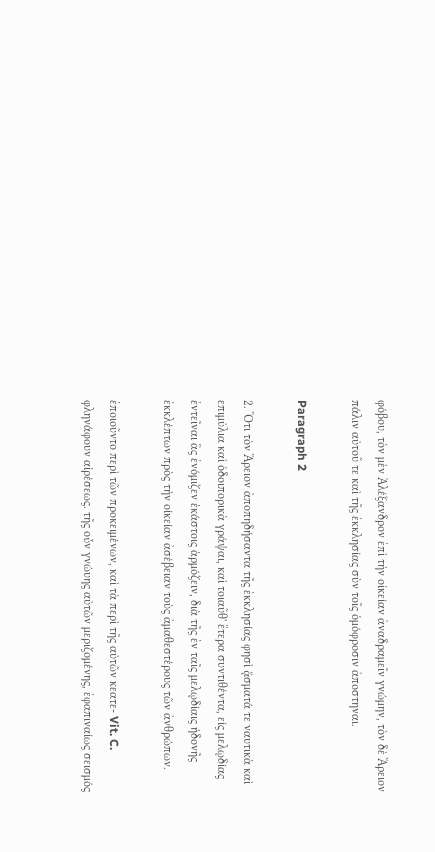φόβου, τὸν μὲν Ἀλέξανδρον ἐπὶ τὴν οἰκείαν ἀναδραμεῖν γνώμην, τὸν δὲ Ἄρειον πάλιν αὐτοῦ τε καὶ τῆς ἐκκλησίας σὺν τοῖς ὁμόφροσιν ἀποστηναι.

Paragraph 2

2. Ὂτι τὸν Ἄρειον ἀποπηδήσαντα τῆς ἐκκλησίας φησὶ ᾄσματά τε ναυτικὰ καὶ επιμὐλια καὶ ὁδοιπορικὰ γράψαι, καὶ τοιαῦθ' ἒτερα συντιθέντα, είς μελῳδίας ἐντεῖναι ἃς ἐνόμιζεν ἑκάστοις ἁρμόζειν, διὰ τῆς ἐν ταῖς μελῳδίαις ἡδονῆς ἐκκλέπτων πρὸς τὴν οίκείαν ἀσέβειαν τοὺς ἀμαθεστέρους τῶν ἀνθρώπων.

ἐποιοῦντο περὶ τῶν προκειμένων, καὶ τὰ περὶ τῆς αὐτῶν κεατε- Vit. C. φληνάφουν αἱρέσεως. τῆς οὖν γνώυης αὐτῶν μεριζομένης, ἐφαπιναίως σεισμός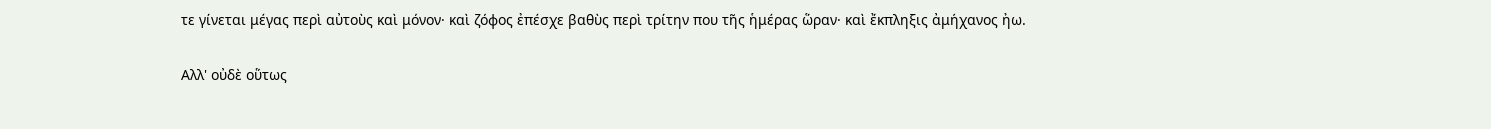τε γίνεται μέγας περὶ αὐτοὺς καὶ μόνον· καὶ ζόφος ἐπέσχε βαθὺς περὶ τρίτην που τῆς ἡμέρας ὥραν· καὶ ἔκπληξις ἀμήχανος ἠω.

Αλλ' οὐδὲ οὕτως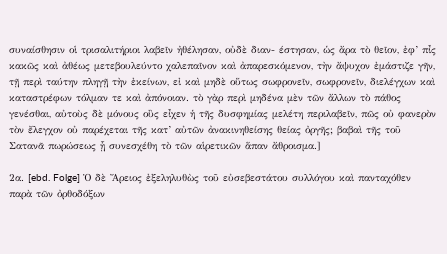συναίσθησιν οἱ τρισαλιτήριοι λαβεῖν ἠθέλησαν, οὐδὲ διαν- έστησαν, ὡς ἄρα τὸ θεῖον, ἐφ’ πἶς κακῶς καὶ ἀθέως μετεβουλεύντο χαλεπαῖνον καὶ ἀπαρεσκόμενον, τὴν ἄψυχον ἐμάστιζε γῆν, τῇ περὶ ταύτην πληγῇ τὴν ἐκείνων, εἰ καὶ μηδὲ οὕτως σωφρονεῖν, σωφρονεῖν, διελέγχων καὶ καταστρέφων τόλμαν τε καὶ ἀπόνοιαν. τὸ γὰρ περὶ μηδένα μὲν τῶν ἄλλων τὸ πάθος γενέσθαι, αὐτοὺς δὲ μόνους οὒς εἶχεν ἡ τῆς δυσφημίας μελέτη περιλαβεῖν, πῶς οὐ φανερὸν τὸν ἔλεγχον οὐ παρέχεται τῆς κατ’ αὐτῶν ἀνακινηθείσης θείας ὀργῆς; βαβαὶ τῆς τοῦ Σατανᾶ πωρώσεως ᾗ συνεσχέθη τὸ τῶν αἱρετικῶν ἅπαν ἄθροισμα.]

2α. [ebd. Folge] Ὁ δὲ Ἄρειος ἐξεληλυθὼς τοῦ εὐσεβεστάτου συλλόγου καὶ πανταχόθεν παρὰ τῶν ὀρθοδόξων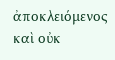ἀποκλειόμενος καὶ οὐκ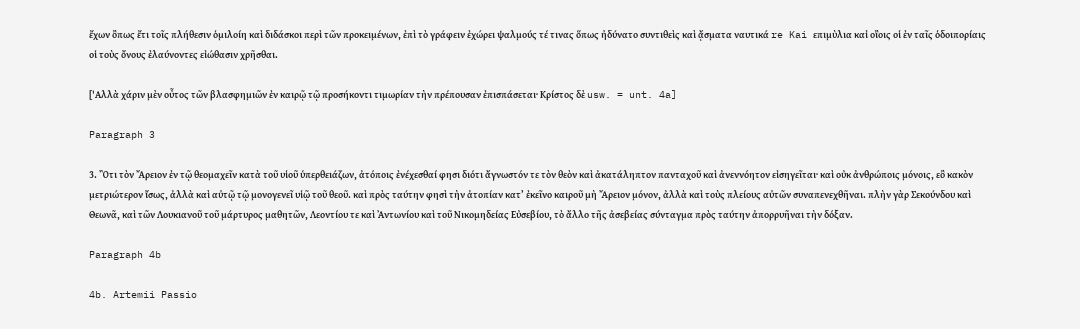ἔχων ὂπως ἔτι τοῖς πλήθεσιν ὁμιλοίη καὶ διδάσκοι περὶ τῶν προκειμένων, ἐπὶ τὸ γράφειν ἐχώρει ψαλμούς τέ τινας ὅπως ἠδύνατο συντιθεὶς καὶ ᾄσματα ναυτικά re Kai επιμὺλια καἰ οἲοις οἱ ἐν ταῖς ὁδοιπορίαις οἱ τοὺς ὄνους ἐλαύνοντες εἰώθασιν χρῆσθαι.

['Αλλὰ χάριν μὲν οὖτος τῶν βλασφημιῶν ἐν καιρῷ τῷ προσήκοντι τιμωρίαν τὴν πρέπουσαν ἐπισπάσεται· Κρίστος δὲ usw. = unt. 4a]

Paragraph 3

3. Ὂτι τὸν Ἄρειον ἐν τῷ θεομαχεῖν κατὰ τοῦ υἱοῦ ὑπερθειάζων, ἀτόποις ἐνέχεσθαί φησι διότι ἄγνωστόν τε τὸν θεὸν καὶ ἀκατάληπτον πανταχοῦ καὶ ἀνεννόητον εἰσηγεῖται· καὶ οὐκ ἀνθρώποις μόνοις, εὂ κακὸν μετριώτερον ἴσως, ἀλλὰ καὶ αὐτῷ τῷ μονογενεῖ υἱῷ τοῦ θεοῦ. καὶ πρὸς ταύτην φησὶ τὴν ἀτοπίαν κατ’ ἐκεῖνο καιροῦ μὴ Ἄρειον μόνον, ἀλλὰ καὶ τοὺς πλείους αὐτῶν συναπενεχθῆναι. πλὴν γὰρ Σεκούνδου καὶ Θεωνᾶ, καὶ τῶν Λουκιανοῦ τοῦ μάρτυρος μαθητῶν, Λεοντίου τε καὶ Ἀντωνίου καὶ τοῦ Νικομηδείας Εὐσεβίου, τὸ ἄλλο τῆς ἀσεβείας σύνταγμα πρὸς ταύτην ἀπορρυῆναι τὴν δόξαν.

Paragraph 4b

4b. Artemii Passio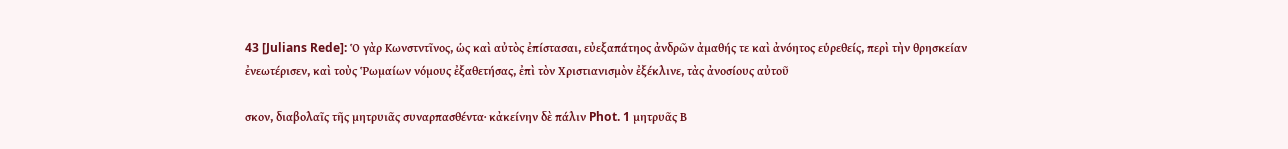43 [Julians Rede]: Ὁ γὰρ Κωνστντῖνος, ὡς καὶ αὐτὸς ἐπίστασαι, εὐεξαπάτηος ἀνδρῶν ἀμαθής τε καὶ ἀνόητος εὑρεθείς, περὶ τὴν θρησκείαν ἐνεωτέρισεν, καὶ τοὺς Ῥωμαίων νόμους ἐξαθετήσας, ἐπὶ τὸν Χριστιανισμὸν ἐξέκλινε, τὰς ἀνοσίους αὐτοῦ

σκον, διαβολαῖς τῆς μητρυιᾶς συναρπασθέντα· κἀκείνην δὲ πάλιν Phot. 1 μητρυᾶς Β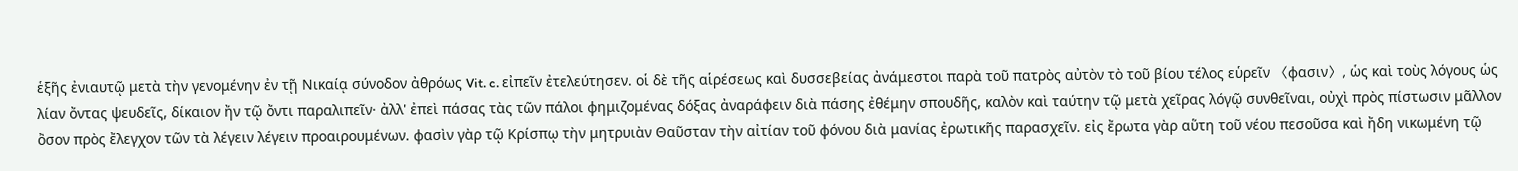ἑξῆς ἐνιαυτῷ μετὰ τὴν γενομένην ἐν τῇ Νικαίᾳ σύνοδον ἀθρόως Vit. c. εἰπεῖν ἐτελεύτησεν. οἱ δὲ τῆς αἱρέσεως καὶ δυσσεβείας ἀνάμεστοι παρὰ τοῦ πατρὸς αὐτὸν τὸ τοῦ βίου τέλος εὑρεῖν 〈φασιν〉, ὡς καὶ τοὺς λόγους ὡς λίαν ὄντας ψευδεῖς, δίκαιον ἤν τῷ ὄντι παραλιπεῖν· ἀλλ' ἐπεὶ πάσας τὰς τῶν πάλοι φημιζομένας δόξας ἀναράφειν διὰ πάσης ἐθέμην σπουδῆς, καλὸν καὶ ταύτην τῷ μετὰ χεῖρας λόγῷ συνθεῖναι, οὐχὶ πρὸς πίστωσιν μᾶλλον ὂσον πρὸς ἔλεγχον τῶν τὰ λέγειν λέγειν προαιρουμένων. φασὶν γὰρ τῷ Κρίσπῳ τὴν μητρυιὰν Θαῦσταν τὴν αἰτίαν τοῦ φόνου διὰ μανίας ἐρωτικῆς παρασχεῖν. εἰς ἔρωτα γὰρ αὕτη τοῦ νέου πεσοῦσα καὶ ἤδη νικωμένη τῷ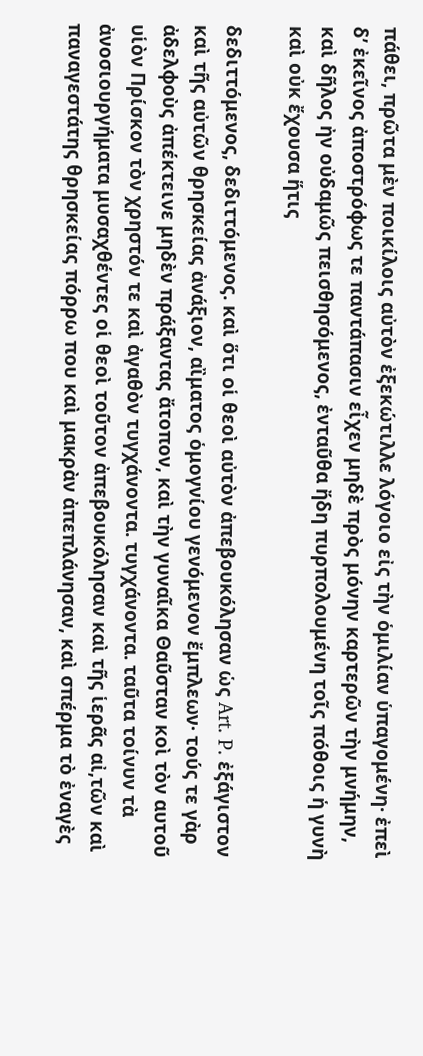πάθει, πρῶτα μὲν ποικίλοις αὐτὸν ἐξεκώτιλλε λόγοιο εἰς τὴν ὁμιλίαν ὑπαγομένη· ἐπεὶ δ’ ἐκεῖνος ἀποστρόφως τε παντάπασιν εἶχεν μηδὲ πρὸς μόνην καρτερῶν τὴν μνήμην, καὶ δῆλος ἠν οὐδαμῶς πεισθησόμενος, ἐνταῦθα ἤδη πυρπολουμένη τοῖς πόθοις ἡ γυνὴ καὶ οὐκ ἔχουσα ἥτις

δεδιττόμενος, δεδιττόμενος. καὶ ὅτι οἱ θεοὶ αὐτὸν ἀπεβουκόλησαν ὡς Art. P. ἐξάγιστον καὶ τῆς αὐτῶν θρησκείας ἀνάξιον, αἲματος ὁμογνίου γενόμενον ἔμπλεων· τούς τε γὰρ ἀδελφοὺς ἀπέκτεινε μηδὲν πράξαντας ἄτοπον, καὶ τὴν γυναῖκα Θαῦσταν κοὶ τὸν αυτοῦ υἱὸν Πρίσκον τὸν χρηστόν τε καὶ ἀγαθὸν τυγχάνοντα. τυγχάνοντα. ταῦτα τοίνυν τὰ ἀνοσιουργήματα μυσαχθέντες οἱ θεοὶ τοῦτον ἀπεβουκόλησαν καὶ τῆς ἱερᾶς αἰ,τῶν καὶ παναγεστάτης θρησκείας πόρρω που καὶ μακρὰν ἀπεπλάνησαν, καὶ σπέρμα τὸ ἐναγὲς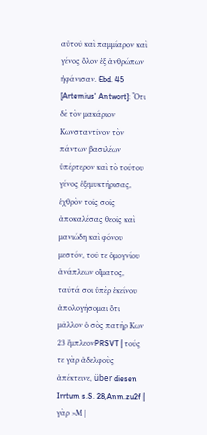αὐτοῦ καὶ παμμίαρον καὶ γένος ὅλον ἐξ ἀνθρώπων ἠφάνισαν. Ebd. 45 [Artemius' Antwort]: Ὄτι δὲ τὸν μακάριον Κωνσταντῖνον τὸν πάντων βασιλέων ὑπέρτερον καὶ τὸ τούτου γένος ἐξεμυκτήρισας, ἐχθρὸν τοῖς σοῖς ἀποκαλέσας θεοῖς καὶ μανιώδη καὶ φόνου μεστόν, τοῦ τε ὁμογνίου ἀνάπλεων οἲματος, ταῦτά σοι ὑπὲρ ἐκείνου ἀπολογήσομαι ὅτι μᾶλλον ὁ σὸς πατὴρ Κων 23 ἔμπλεονPRSVT | τούς τε γὰρ ἀδελφοὺς ἀπέκτεινε, über diesen Irrtum s.S. 28,Anm.zu2f | γὰρ >Μ |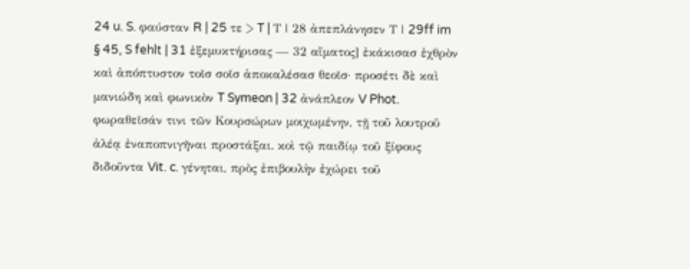24 u. S. φαύσταν R | 25 τε > T | Τ | 28 ἀπεπλάνησεν Τ | 29ff im § 45, S fehlt | 31 ἐξεμυκτήρισας — 32 αἵματος] ἐκάκισασ ἐχθρὸν καὶ ἀπόπτυστον τοῖσ σοῖσ ἀποκαλέσασ θεοῖσ· προσέτι δὲ καὶ μανιώδη καὶ φωνικὸν T Symeon | 32 ἀνάπλεον V Phot. φωραθεῖσάν τινι τῶν Κουρσώρων μοιχωμένην, τῇ τοῦ λουτροῦ ἀλέᾳ ἐναποπνιγῆναι προστάξαι. κοὶ τῷ παιδίῳ τοῦ ξίφους διδοῦντα Vit. c. γένηται, πρὸς ἐπιβουλὴν ἐχώρει τοῦ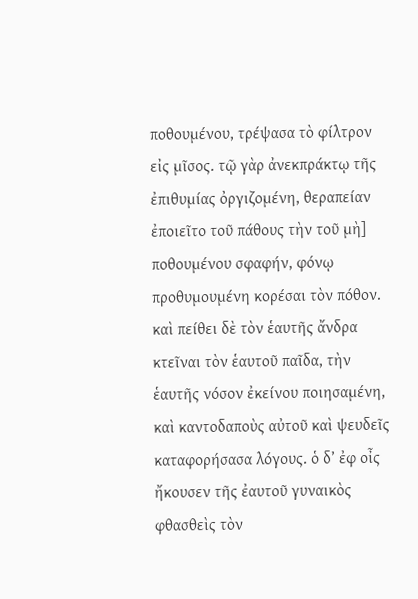ποθουμένου, τρέψασα τὸ φίλτρον εἰς μῖσος. τῷ γὰρ ἀνεκπράκτῳ τῆς ἐπιθυμίας ὀργιζομένη, θεραπείαν ἐποιεῖτο τοῦ πάθους τὴν τοῦ μὴ] ποθουμένου σφαφήν, φόνῳ προθυμουμένη κορέσαι τὸν πόθον. καὶ πείθει δὲ τὸν ἑαυτῆς ἄνδρα κτεῖναι τὸν ἑαυτοῦ παῖδα, τὴν ἑαυτῆς νόσον ἐκείνου ποιησαμένη, καὶ καντοδαποὺς αὐτοῦ καὶ ψευδεῖς καταφορήσασα λόγους. ὁ δ’ ἐφ οἶς ἤκουσεν τῆς ἐαυτοῦ γυναικὸς φθασθεὶς τὸν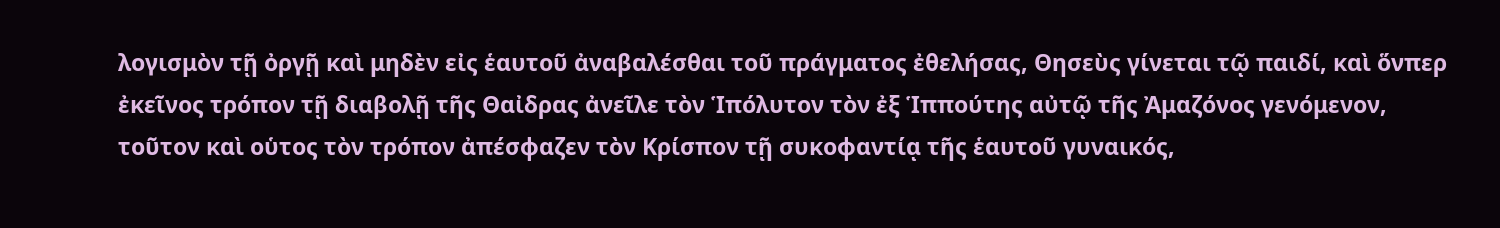λογισμὸν τῇ ὀργῇ καὶ μηδὲν εἰς ἑαυτοῦ ἀναβαλέσθαι τοῦ πράγματος ἐθελήσας, Θησεὺς γίνεται τῷ παιδί, καὶ ὅνπερ ἐκεῖνος τρόπον τῇ διαβολῇ τῆς Θαἰδρας ἀνεῖλε τὸν Ἱπόλυτον τὸν ἐξ Ἱππούτης αὐτῷ τῆς Ἀμαζόνος γενόμενον, τοῦτον καὶ οὑτος τὸν τρόπον ἀπέσφαζεν τὸν Κρίσπον τῇ συκοφαντίᾳ τῆς ἑαυτοῦ γυναικός,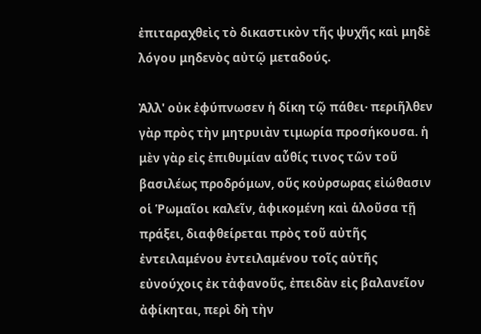ἐπιταραχθεὶς τὸ δικαστικὸν τῆς ψυχῆς καὶ μηδὲ λόγου μηδενὸς αὐτῷ μεταδούς.

Ἀλλ' οὐκ ἐφύπνωσεν ἡ δίκη τῷ πάθει· περιῆλθεν γὰρ πρὸς τὴν μητρυιὰν τιμωρία προσήκουσα. ἡ μὲν γὰρ εἰς ἐπιθυμίαν αὖθίς τινος τῶν τοῦ βασιλέως προδρόμων, οὕς κοὐρσωρας εἰώθασιν οἱ Ῥωμαῖοι καλεῖν, ἀφικομένη καὶ ἁλοῦσα τῇ πράξει, διαφθείρεται πρὸς τοῦ αὐτῆς ἐντειλαμένου ἐντειλαμένου τοῖς αὐτῆς εὐνούχοις ἐκ τἀφανοῦς, ἐπειδὰν εἰς βαλανεῖον ἀφίκηται, περὶ δὴ τὴν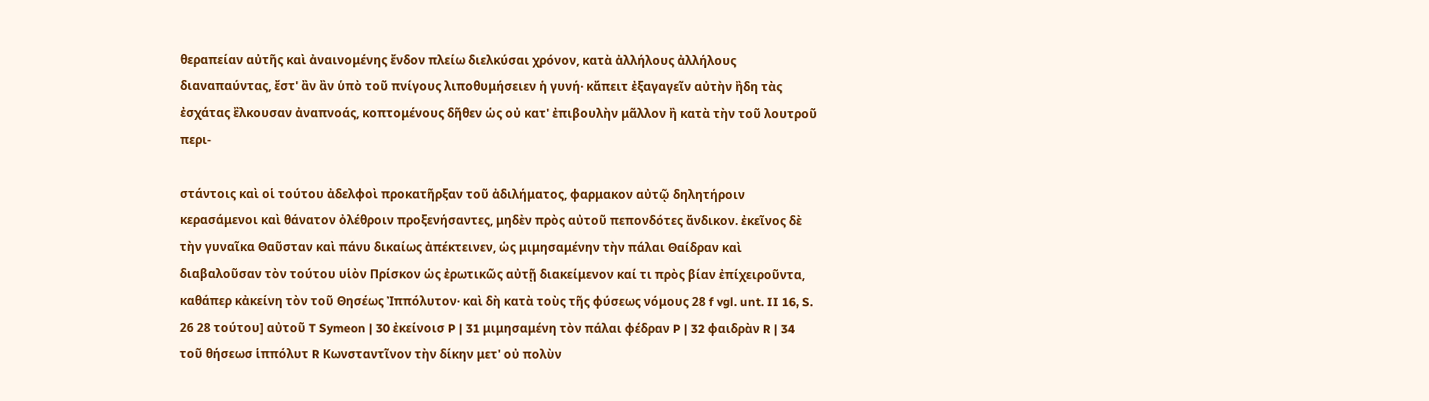θεραπείαν αὐτῆς καὶ ἀναινομένης ἔνδον πλείω διελκύσαι χρόνον, κατὰ ἀλλήλους ἀλλήλους διαναπαύντας, ἔστ' ἂν ἂν ὑπὸ τοῦ πνίγους λιποθυμήσειεν ἡ γυνή· κἄπειτ ἐξαγαγεῖν αὐτὴν ἢδη τὰς ἐσχάτας ἒλκουσαν ἀναπνοάς, κοπτομένους δῆθεν ὡς οὐ κατ' ἐπιβουλὴν μᾶλλον ἢ κατὰ τὴν τοῦ λουτροῦ περι-

στάντοις καὶ οἱ τούτου ἀδελφοὶ προκατῆρξαν τοῦ ἀδιλήματος, φαρμακον αὐτῷ δηλητήροιν κερασάμενοι καὶ θάνατον ὀλέθροιν προξενήσαντες, μηδὲν πρὸς αὐτοῦ πεπονδότες ἄνδικον. ἐκεῖνος δὲ τὴν γυναῖκα Θαῦσταν καὶ πάνυ δικαίως ἀπέκτεινεν, ὡς μιμησαμένην τὴν πάλαι Θαίδραν καὶ διαβαλοῦσαν τὸν τούτου υἱὸν Πρίσκον ὡς ἐρωτικῶς αὐτῇ διακείμενον καί τι πρὸς βίαν ἐπίχειροῦντα, καθάπερ κἀκείνη τὸν τοῦ Θησέως Ἰππόλυτον· καὶ δὴ κατὰ τοὺς τῆς φύσεως νόμους 28 f vgl. unt. II 16, S. 26 28 τούτου] αὐτοῦ T Symeon | 30 ἐκείνοισ P | 31 μιμησαμένη τὸν πάλαι φέδραν P | 32 φαιδρὰν R | 34 τοῦ θήσεωσ ἱππόλυτ R Κωνσταντῖνον τὴν δίκην μετ' οὐ πολὺν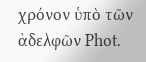χρόνον ὑπὸ τῶν ἀδελφῶν Phot.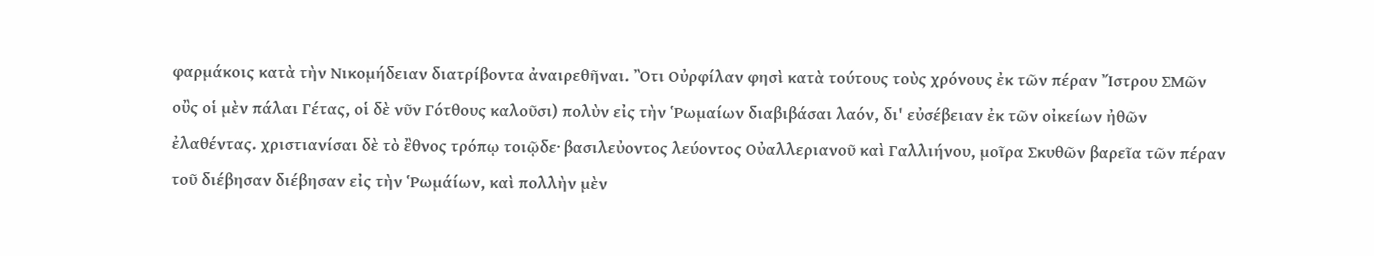φαρμάκοις κατὰ τὴν Νικομήδειαν διατρίβοντα ἀναιρεθῆναι. Ὂτι Οὐρφίλαν φησὶ κατὰ τούτους τοὺς χρόνους ἐκ τῶν πέραν Ἴστρου ΣΜῶν οὒς οἱ μὲν πάλαι Γέτας, οἱ δὲ νῦν Γότθους καλοῦσι) πολὺν εἰς τὴν Ῥωμαίων διαβιβάσαι λαόν, δι' εὐσέβειαν ἐκ τῶν οἰκείων ἠθῶν ἐλαθέντας. χριστιανίσαι δὲ τὸ ἒθνος τρόπῳ τοιῷδε· βασιλεὐοντος λεύοντος Οὐαλλεριανοῦ καὶ Γαλλιήνου, μοῖρα Σκυθῶν βαρεῖα τῶν πέραν τοῦ διέβησαν διέβησαν εἰς τὴν Ῥωμάίων, καὶ πολλὴν μὲν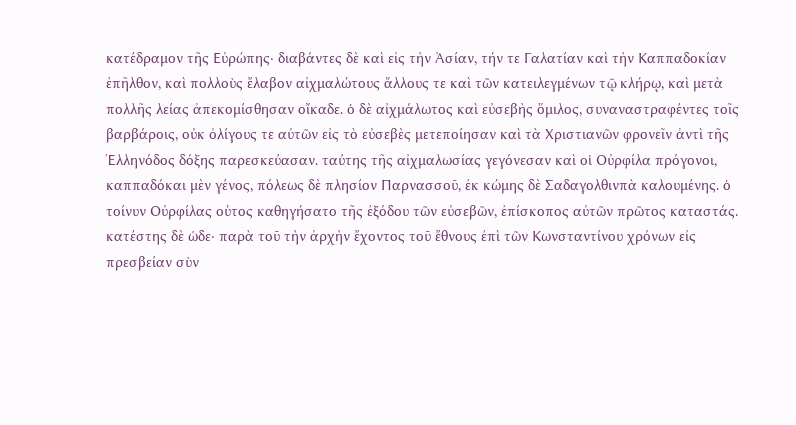κατέδραμον τῆς Εὐρώπης· διαβάντες δὲ καὶ εἰς τὴν Ἀσίαν, τήν τε Γαλατίαν καὶ τὴν Καππαδοκίαν ἐπῆλθον, καὶ πολλοὺς ἔλαβον αἰχμαλώτους ἄλλους τε καὶ τῶν κατειλεγμένων τῷ κλήρῳ, καὶ μετὰ πολλῆς λείας ἀπεκομίσθησαν οἴκαδε. ὁ δὲ αἰχμάλωτος καὶ εὐσεβὴς ὅμιλος, συναναστραφέντες τοῖς βαρβάροις, οὐκ ὀλίγους τε αὐτῶν εἰς τὸ εὐσεβὲς μετεποίησαν καὶ τὰ Χριστιανῶν φρονεῖν ἀντὶ τῆς Ἐλληνόδος δόξης παρεσκεύασαν. ταύτης τῆς αἰχμαλωσίας γεγόνεσαν καὶ οἱ Οὐρφίλα πρόγονοι, καππαδόκαι μὲν γένος, πόλεως δὲ πλησίον Παρνασσοῦ, ἐκ κώμης δὲ Σαδαγολθινπὰ καλουμένης. ὁ τοίνυν Οὐρφίλας οὑτος καθηγήσατο τῆς ἐξόδου τῶν εὐσεβῶν, ἐπίσκοπος αὐτῶν πρῶτος καταστάς. κατέστης δὲ ὡδε· παρὰ τοῦ τὴν ἀρχὴν ἔχοντος τοῦ ἔθνους ἐπὶ τῶν Κωνσταντίνου χρόνων εἰς πρεσβείαν σὺν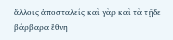ἄλλοις ἀποσταλείς καὶ γὰρ καὶ τὰ τῇδε βάρβαρα ἔθνη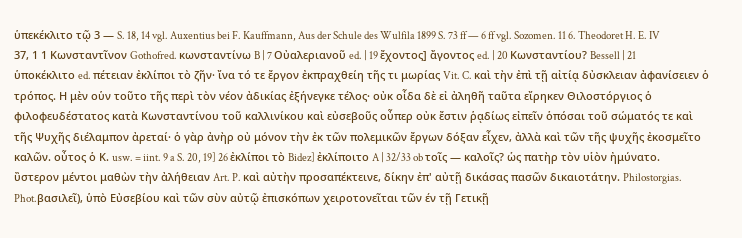ὑπεκέκλιτο τῷ 3 — S. 18, 14 vgl. Auxentius bei F. Kauffmann, Aus der Schule des Wulfila 1899 S. 73 ff — 6 ff vgl. Sozomen. 11 6. Theodoret H. E. IV 37, 1 1 Κωνσταντῖνον Gothofred. κωνσταντίνω B | 7 Οὐαλεριανοῦ ed. | 19 ἔχοντος] ἄγοντος ed. | 20 Κωνσταντίου? Bessell | 21 ὑποκέκλιτο ed. πέτειαν ἐκλίποι τὸ ζῆν· ἴνα τό τε ἔργον ἐκπραχθείη τῆς τι μωρίας Vit. C. καὶ τὴν ἐπὶ τῇ αἰτίᾳ δὐσκλειαν ἀφανίσειεν ὁ τρόπος. Η μὲν οὑν τοῦτο τῆς περὶ τὸν νέον ἀδικίας ἐξήνεγκε τέλος· οὐκ οἶδα δὲ εἰ ἀληθῆ ταῦτα εἴρηκεν Θιλοστόργιος ὁ φιλοφευδέστατος κατὰ Κωνσταντίνου τοῦ καλλινίκου καὶ εὐσεβοῦς οὖπερ οὐκ ἔστιν ῥᾳδίως εἰπεῖν ὁπόσαι τοῦ σώματός τε καὶ τῆς Ψυχῆς διέλαμπον ἀρεταί· ὁ γὰρ ἀνὴρ οὐ μόνον τὴν ἐκ τῶν πολεμικῶν ἔργων δόξαν εἶχεν, ἀλλὰ καὶ τῶν τῆς ψυχῆς ἐκοσμεῖτο καλῶν. οὖτος ὁ Κ. usw. = iint. 9 a S. 20, 19] 26 ἐκλίποι τὸ Bidez] ἐκλίποιτο A | 32/33 ob τοῖς — καλοῖς? ὡς πατὴρ τὸν υἱὸν ἠμύνατο. ὒστερον μέντοι μαθὼν τὴν ἀλήθειαν Art. P. καὶ αὐτὴν προσαπέκτεινε, δίκην ἐπ' αὐτῇ δικάσας πασῶν δικαιοτάτην. Philostorgias. Phot.βασιλεῖ), ὑπὸ Εὐσεβίου καὶ τῶν σὺν αὐτῷ ἐπισκόπων χειροτονεῖται τῶν έν τῇ Γετικῇ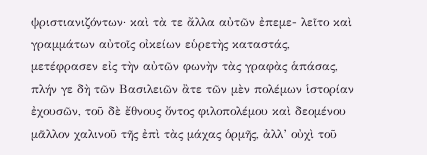ψριστιανιζόντων· καὶ τὰ τε ἄλλα αὐτῶν ἐπεμε- λεῖτο καὶ γραμμάτων αὐτοῖς οἰκείων εὑρετὴς καταστάς, μετέφρασεν εἰς τὴν αὐτῶν φωνὴν τὰς γραφὰς ἁπάσας, πλήν γε δὴ τῶν Βασιλειῶν ἂτε τῶν μὲν πολέμων ἱστορίαν ἐχουσῶν, τοῦ δὲ ἔθνους ὄντος φιλοπολέμου καὶ δεομένου μᾶλλον χαλινοῦ τῆς ἐπὶ τὰς μάχας ὁρμῆς, ἀλλ’ οὐχὶ τοῦ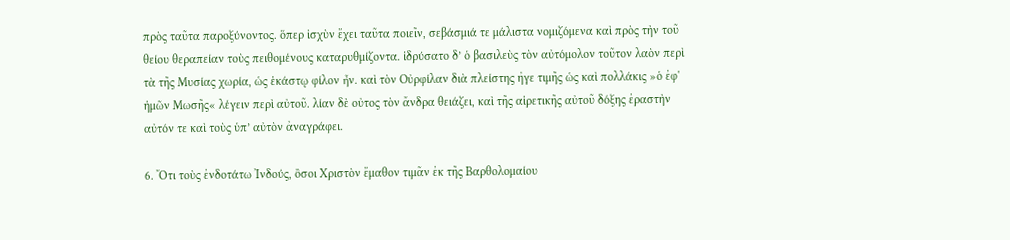πρὸς ταῦτα παροξύνοντος. ὅπερ ἰσχὺν ἔχει ταῦτα ποιεῖν, σεβάσμιά τε μάλιστα νομιζόμενα καὶ πρὸς τὴν τοῦ θείου θεραπείαν τοὺς πειθομένους καταρυθμίζοντα. ἱδρύσατο δ’ ὁ βασιλεὺς τὸν αὐτόμολον τοῦτον λαὸν περὶ τὰ τῆς Μυσίας χωρία, ὡς ἑκάστῳ φίλον ἦν. καὶ τὸν Οὐρφίλαν διὰ πλείστης ἠγε τιμῆς ὡς καὶ πολλάκις »ὁ ἐφ' ἡμῶν Μωσῆς« λέγειν περὶ αὐτοῦ. λίαν δὲ οὐτος τὸν ἄνδρα θειάζει, καὶ τῆς αἱρετικῆς αὐτοῦ δόξης ἐραστὴν αὐτόν τε καὶ τοὺς ὑπ’ αὐτὸν ἀναγράφει.

6. Ὄτι τοὺς ἐνδοτάτω Ἰνδούς, ὂσοι Χριστὸν ἔμαθον τιμᾶν ἐκ τῆς Βαρθολομαίου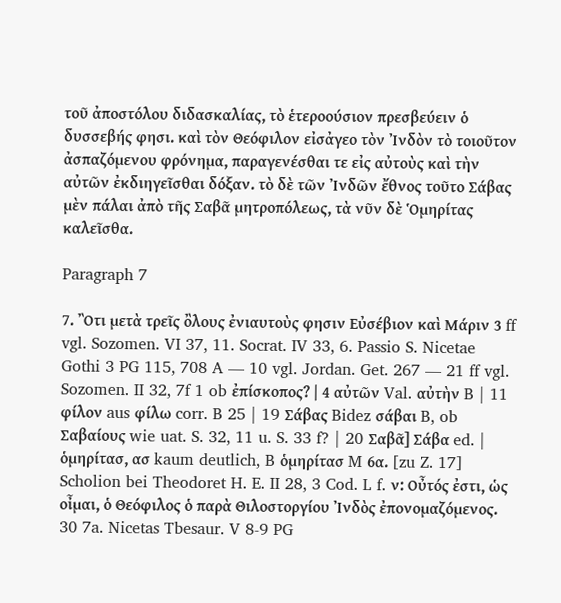τοῦ ἀποστόλου διδασκαλίας, τὸ ἑτεροούσιον πρεσβεύειν ὁ δυσσεβής φησι. καὶ τὸν Θεόφιλον εἰσἀγεο τὸν Ἰνδὸν τὸ τοιοῦτον ἀσπαζόμενου φρόνημα, παραγενέσθαι τε εἰς αὐτοὺς καὶ τὴν αὐτῶν ἐκδιηγεῖσθαι δόξαν. τὸ δὲ τῶν Ἰνδῶν ἔθνος τοῦτο Σάβας μὲν πάλαι ἀπὸ τῆς Σαβᾶ μητροπόλεως, τὰ νῦν δὲ Ὁμηρίτας καλεῖσθα.

Paragraph 7

7. Ὂτι μετὰ τρεῖς ὂλους ἐνιαυτοὺς φησιν Εὐσέβιον καὶ Μάριν 3 ff vgl. Sozomen. VI 37, 11. Socrat. IV 33, 6. Passio S. Nicetae Gothi 3 PG 115, 708 A — 10 vgl. Jordan. Get. 267 — 21 ff vgl. Sozomen. II 32, 7f 1 ob ἐπίσκοπος? | 4 αὐτῶν Val. αὐτὴν B | 11 φίλον aus φίλω corr. B 25 | 19 Σάβας Bidez σάβαι B, ob Σαβαίους wie uat. S. 32, 11 u. S. 33 f? | 20 Σαβᾶ] Σάβα ed. | ὁμηρίτασ, ασ kaum deutlich, B ὁμηρίτασ M 6α. [zu Z. 17] Scholion bei Theodoret H. E. II 28, 3 Cod. L f. ν: Οὖτός ἐστι, ὡς οἶμαι, ὁ Θεόφιλος ὁ παρὰ Θιλοστοργίου Ἰνδὸς ἐπονομαζόμενος. 30 7a. Nicetas Tbesaur. V 8-9 PG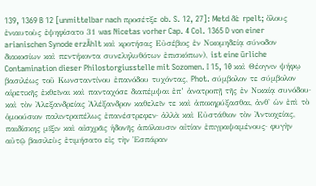139, 1369 B 12 [unmittelbar nach προσέτξε ob. S. 12, 27]: Metd δὲ rpelt; ὄλους ἐνιαυτοὺς ἐψηφίσατο 31 was Nicetas vorher Cap. 4 Col. 1365 D von einer arianischen Synode erzÄhlt καὶ κροτήσας Εὐσέβιος ἐν Νικομηδείᾳ σύνοδον διακοσίων καὶ πεντήκοντα συνεληλυθότων ἐπισκόπων), ist eine ürliche Contamination dieser Philostorgiusstelle mit Sozomen. I 15, 10 καὶ Θέογνιν ψήφῳ βασιλέως τοῦ Κωνσταντίνου ἐπανόδου τυχόντας, Phot. σύμβολον τε σύμβολον αἱρετικῆς ἐκθεῖναι καὶ πανταχόσε διαπέμψαι ἐπ’ ἀνατροπῇ τῆς ἐν Νικαίᾳ συνόδου· καὶ τὸν Ἀλεξανδρείας Ἀλέξανδρον καθελεῖν τε καὶ ἀποκηρύξασθαι, ἀνθ' ὡν ἐπὶ τὸ ὁμοούσιον παλιντραπέλως ἐπανέστρεφεν· ἀλλὰ καὶ Εὐστάθιον τὸν Ἀντιοχείας, παιδίσκης μῖξιν καὶ αἰσχρᾶς ἡδονῆς ἀπόλαυσιν αἰτίαν ἐπιγραψαμένους· φυγὴν αὐτῷ βασιλεὺς ἐτιμήσατο εἰς τὴν Ἑσπάραν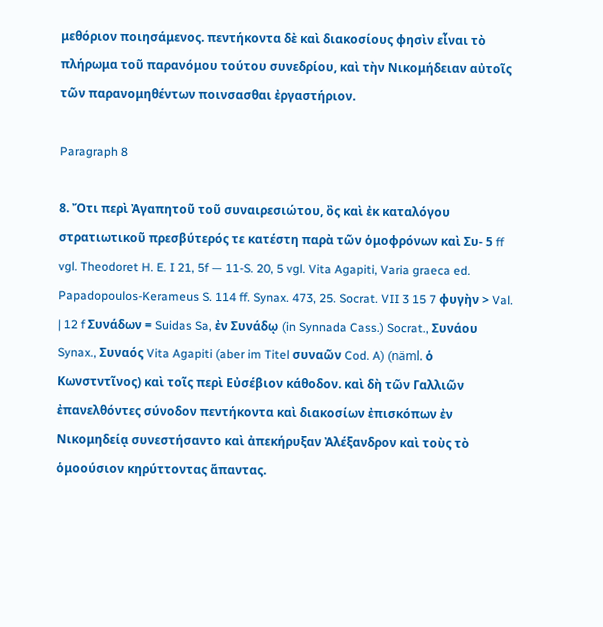μεθόριον ποιησάμενος. πεντήκοντα δὲ καὶ διακοσίους φησὶν εἶναι τὸ πλήρωμα τοῦ παρανόμου τούτου συνεδρίου, καὶ τὴν Νικομήδειαν αὐτοῖς τῶν παρανομηθέντων ποινσασθαι ἐργαστήριον.

Paragraph 8

8. Ὄτι περὶ Ἀγαπητοῦ τοῦ συναιρεσιώτου, ὂς καὶ ἐκ καταλόγου στρατιωτικοῦ πρεσβύτερός τε κατέστη παρὰ τῶν ὁμοφρόνων καὶ Συ- 5 ff vgl. Theodoret H. E. I 21, 5f — 11-S. 20, 5 vgl. Vita Agapiti, Varia graeca ed. Papadopoulos-Kerameus S. 114 ff. Synax. 473, 25. Socrat. VII 3 15 7 φυγὴν > Val. | 12 f Συνάδων = Suidas Sa, ἐν Συνάδῳ (in Synnada Cass.) Socrat., Συνάου Synax., Συναός Vita Agapiti (aber im Titel συναῶν Cod. A) (näml. ὁ Κωνστντῖνος) καὶ τοῖς περὶ Εὐσέβιον κάθοδον. καὶ δὴ τῶν Γαλλιῶν ἐπανελθόντες σύνοδον πεντήκοντα καὶ διακοσίων ἐπισκόπων ἐν Νικομηδείᾳ συνεστήσαντο καὶ ἀπεκήρυξαν Ἀλέξανδρον καὶ τοὺς τὸ ὁμοούσιον κηρύττοντας ἅπαντας.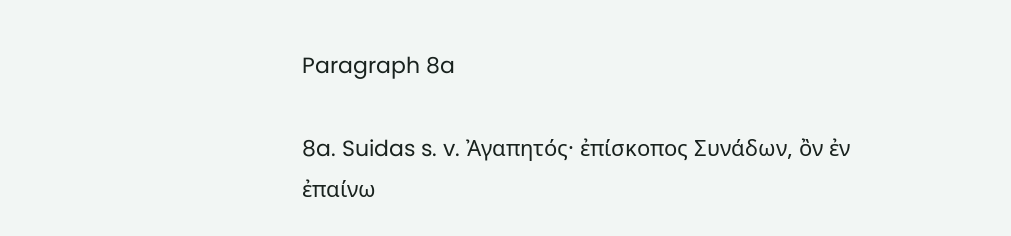Paragraph 8a

8a. Suidas s. v. Ἀγαπητός· ἐπίσκοπος Συνάδων, ὂν ἐν ἐπαίνω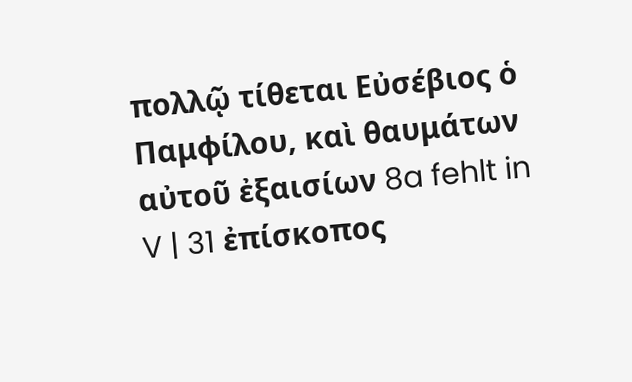πολλῷ τίθεται Εὐσέβιος ὁ Παμφίλου, καὶ θαυμάτων αὐτοῦ ἐξαισίων 8a fehlt in V | 31 ἐπίσκοπος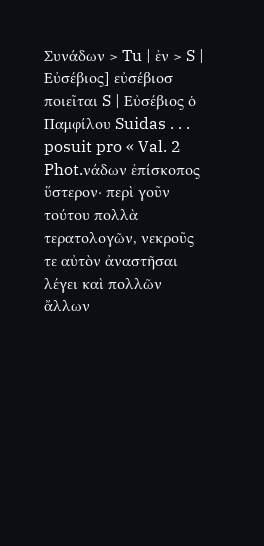Συνάδων > Tu | ἐν > S | Εὐσέβιος] εὐσέβιοσ ποιεῖται S | Εὐσέβιος ὁ Παμφίλου Suidas . . . posuit pro « Val. 2 Phot.νάδων ἐπίσκοπος ὕστερον· περὶ γοῦν τούτου πολλὰ τερατολογῶν, νεκροῦς τε αὐτὸν ἀναστῆσαι λέγει καὶ πολλῶν ἄλλων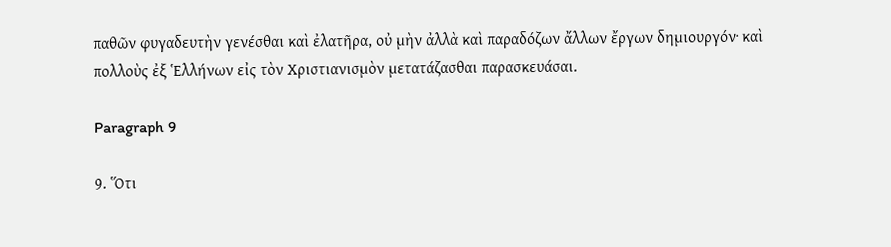παθῶν φυγαδευτὴν γενέσθαι καὶ ἐλατῆρα, οὐ μὴν ἀλλὰ καὶ παραδόζων ἄλλων ἔργων δημιουργόν· καὶ πολλοὺς ἐξ Ἑλλήνων εἰς τὸν Χριστιανισμὸν μετατάζασθαι παρασκευάσαι.

Paragraph 9

9. Ὅτι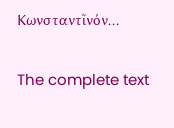Κωνσταντῖνόν…

The complete text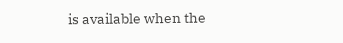is available when the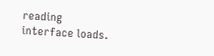reading interface loads.